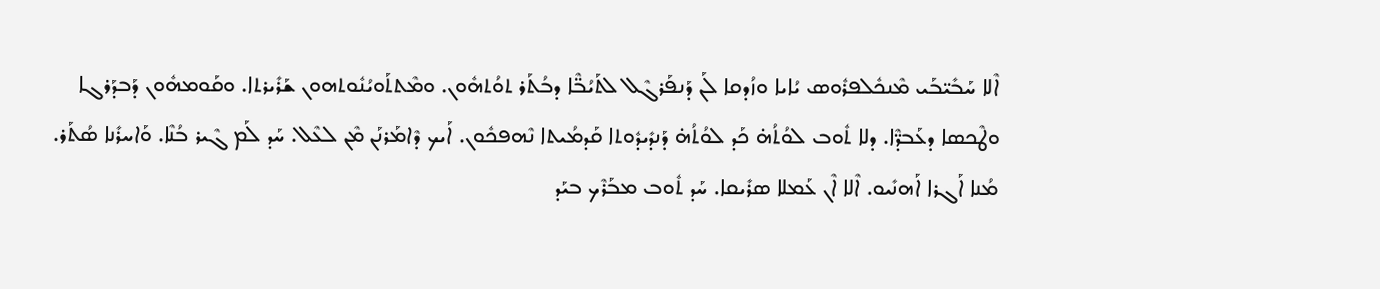ܐܶܠܐ ܚܰܒܺܝ̈ܒܰܝ ܡܶܢܟܽܠܦܪܽܘܣ ܝܳܐܝܐ ܘܙܳܕܩܐ ܠܰܢ ܕܰܢܦܰܪܓܶܠ ܠܬܰܝܳܒ̈ܶܐ ܕܒܳܬܰܪ ܬܘܳܬܗܽܘܢ. ܘܡܶܬܬܰܘܝܳܢܽܘܬܗܘܢ ܫܰܪܺܝܪܬܐ. ܘܩܰܘܡܗܽܘܢ ܕܰܒܕܰܪܓܐ ܘܛܶܟܣܐ ܕܥܰܒܕ̈ܶܐ. ܕܠܐ ܬܽܘܒ ܠܘܳܬܳܗ̇ ܟܰܕ ܠܘܳܬܳܗ̇ ܕܰܢܕܺܝܕܽܘܬܐ ܩܰܕܡܳܝܬܐ ܢܶܗܦܟܽܘܢ. ܐܰܝܟ ܕܶܐܡܰܪܢܰܢ ܡܶܢ ܠܥܶܠ. ܚܰܕ ܠܰܡ ܓܶܝܪ ܒܳܢܶܐ. ܘܰܐܚܪܺܢܐ ܣܳܬܰܪ. ܡܳܢܐ ܐܰܓܪܐ ܐܰܗܢܺܝܘ. ܐܶܠܐ ܐܶܢ ܥܰܡܠܐ ܣܪܺܝܩܐ. ܚܰܕ ܬܽܘܒ ܡܒܰܪܶܟ ܒܝܰܕ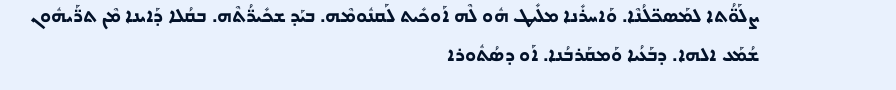ܨܠܰܘ̈ܳܬܐ ܠܡܰܣܟ̈ܠܳܢܶܐ. ܘܰܐܚܪܺܢܐ ܡܠܺܝܛ ܗܽܘ ܠܶܗ ܐܰܘܟܺܝܬ ܠܰܩܢܽܘܡܶܗ. ܒܝܰܕ ܫܟܺܝܪ̈ܳܬܶܗ. ܒܩܳܠܐ ܕܰܐܝܢܐ ܡܶܢ ܬܪ̈ܰܝܗܽܘܢ ܫܳܡܰܥ ܐܠܗܐ. ܕܒܰܥܳܝܐ ܘܰܡܩܰܪܒܳܢܐ. ܐܰܘ ܕܣܳܬܽܘܪܐ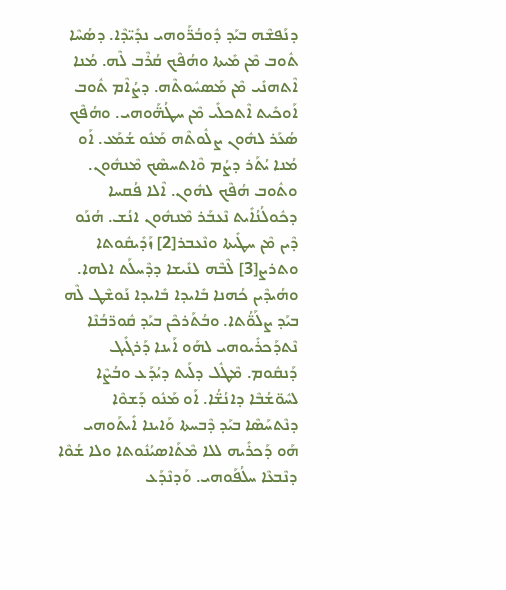ܕܢܰܦܫܶܗ ܒܝܰܕ ܕܽܘܒܳܪ̈ܰܘܗܝ ܢܕܺܝ̈ܕܶܐ. ܕܣܳܚܶܐ ܬܽܘܒ ܡܶܢ ܡܺܝܬܐ ܘܗܳܦܶܟ ܩܳܪܶܒ ܠܶܗ. ܡܳܢܐ ܐܶܬܗܢܺܝ ܡܶܢ ܡܰܣܚܽܘܬܶܗ. ܕܨܳܐܶܡ ܬܽܘܒ ܐܰܘܟܺܝܬ ܐܶܬܟܠܺܝ ܡܶܢ ܚܛܳܗ̈ܰܘܗܝ. ܘܗܳܦܶܟ ܣܳܥܰܪ ܠܗܽܘܢ ܨܠܽܘܬܶܗ ܡܰܢܽܘ ܫܳܡܰܥ. ܐܰܘ ܡܳܢܐ ܝܳܬܰܪ ܕܨܳܡ ܘܶܐܬܚܣܶܟ ܡܶܢܗܽܘܢ. ܘܬܽܘܒ ܗܳܦܶܟ ܠܗܽܘܢ. ܐܶܠܐ ܦܳܩܚܐ ܕܟܽܘܠܳܢܳܐܺܝܬ ܢܶܥܒܰܪ ܡܶܢܗܽܘܢ ܐܢܳܫ. ܗܳܢܰܘ ܕܶܝܢ ܡܶܢ ܚܛܺܝܬܐ ܘܢܶܥܒܪ[2] ܙܰܕܺܝܩܽܘܬܐ ܘܬܪܨ[3] ܠܶܒܶܗ ܠܢܺܝܫܐ ܕܕܶܚܠܰܬ ܐܠܗܐ. ܘܗܳܝܕܶܝܢ ܟܳܗܢܐ ܒܺܐܝܕܐ ܒܺܐܝܕܐ ܢܰܘܫܶܛ ܠܶܗ ܒܝܰܕ ܨܠܰܘ̈ܳܬܐ. ܘܒܳܬܰܪܟܶܢ ܒܝܰܕ ܩܽܘܪ̈ܒܳܢܶܐ ܢܶܬܕܰܟܪܺܝܘܗܝ ܠܗܰܘ ܐܰܝܢܐ ܕܰܪܓܺܝܓ ܕܰܢܩܽܘܡ. ܡܶܛܽܠ ܕܠܰܝܬ ܕܝܳܕܰܥ ܘܒܳܨܶܐ ܠܚܽܘ̈ܫܳܒܶܐ ܕܐܢܳܫ̈ܳܐ. ܐܰܘ ܡܰܢܽܘ ܕܰܫܘܶܐ ܕܢܶܬܚܰܣܶܐ ܒܝܰܕ ܕܶܒܚܬܐ ܘܰܐܝܢܐ ܐܺܝܬܰܘܗܝ ܗܰܘ ܕܰܟܪܺܝܗ ܠܠܐ ܡܶܬܰܐܣܝܳܢܽܘܬܐ ܘܠܐ ܫܳܘܶܐ ܕܢܶܒܥܶܐ ܚܠܳܦܰܘܗܝ. ܘܰܕܢܶܕܰܥ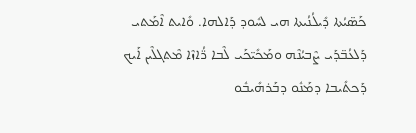ܟܰܣ̈ܝܳܬܐ ܕܺܝܠܳܢܳܝܬܐ ܗܝ ܠܚܽܘܕ ܕܰܐܠܗܐ. ܘܺܐܝܬ ܐܶܡܰܬܝ ܕܰܠܥܳܒ̈ܕܰܝ ܨܶܒܝܳܢܶܗ ܘܡܰܟܺܝ̈ܟܰܝ ܠܶܒܐ ܪ̈ܳܐܙܶܐ ܡܶܬܓܠܶܝܢ ܐܰܝܟ ܕܰܟܬܺܝܒܐ ܕܡܰܢܽܘ ܕܒܰܪܗܺܝܒܽܘ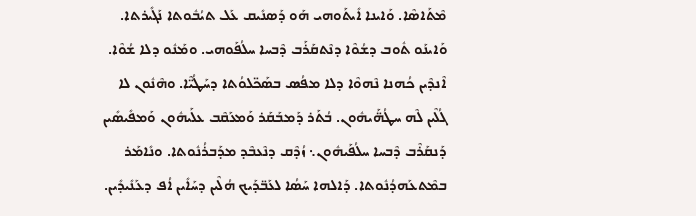ܡܶܬܰܐܣܶܐ. ܘܰܐܝܢܐ ܐܺܝܬܰܘܗܝ ܗܰܘ ܕܰܣܢܺܝܩ ܥܰܠ ܬܝܳܒܽܘܬܐ ܢܰܓܺܝܪܬܐ. ܘܰܐܝܢܰܘ ܬܽܘܒ ܕܫܳܘܶܐ ܕܢܶܬܩܰܪܰܒ ܕܶܒܚܐ ܚܠܳܦܰܘܗܝ. ܘܡܰܢܽܘ ܕܠܐ ܫܳܘܶܐ. ܐܶܢܕܶܝܢ ܟܳܗܢܐ ܢܶܗܘܶܐ ܕܠܐ ܡܦܳܣ ܒܣܰܟ̈ܠܘܳܬܐ ܕܚܰܛܳܝ̈ܶܐ. ܘܗܶܢܽܘܢ ܠܐ ܓܳܠܶܝܢ ܠܶܗ ܚܛܳܗ̈ܰܝܗܽܘܢ. ܒܳܬܰܪ ܕܰܡܒܰܩܰܪ ܘܰܡܥܰܩܶܒ ܥܠܰܝܗܽܘܢ ܘܰܡܦܺܝܣܺܝܢ ܕܰܢܩܰܪܶܒ ܕܶܒܚܐ ܚܠܳܦܰܝܗܽܘܢ܆ ܙܳܕܶܩ ܕܢܶܥܒܶܕ ܡܕܰܒܪܳܢܽܘܬܐ. ܘܢܺܐܡܰܪ ܒܡܶܬܥܰܗܕܳܢܽܘܬܐ. ܕܰܐܠܗܐ ܚܰܣܳܐ ܠܥܰܒ̈ܕܰܝܟ ܗܳܠܶܝܢ ܕܚܰܐܺܝܢ ܐܳܦ ܕܥܰܢܺܝܕܺܝܢ.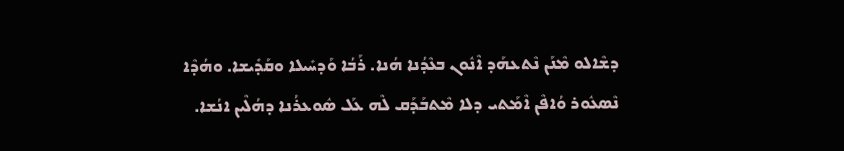ܕܫܶܐܠܘ ܡܶܢܰܢ ܢܶܬܥܗܰܕ ܐܶܢܽܘܢ ܒܥܶܕܳܢܐ ܗܳܢܐ. ܪܰܒܳܐ ܘܰܕܚܺܝܠܐ ܘܩܰܕܺܝܫܐ. ܘܗܳܕܶܐ ܢܶܣܥܽܘܪ ܘܳܐܦܶܢ ܐܶܡܰܬܝ ܕܠܐ ܡܶܬܒܰܕܰܩ ܠܶܗ ܥܰܠ ܣܽܘܥܪܳܢܐ ܕܗܳܠܶܝܢ ܐܢܳܫܐ.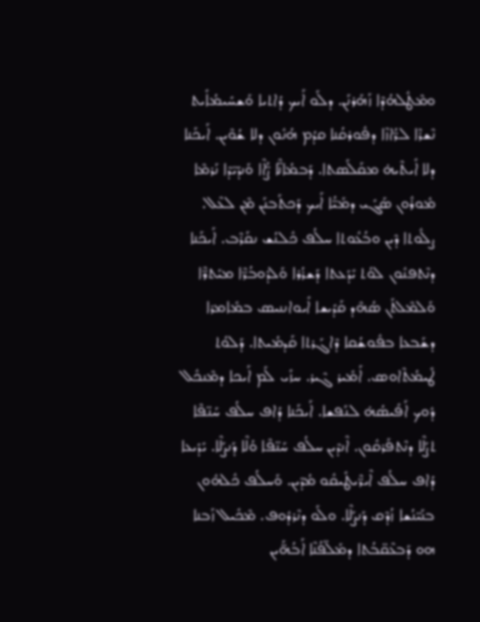ܘܡܶܛܽܠܗܳܕܶܐ ܙܰܗܰܪܢܰܢ. ܕܠܰܘ ܐܰܝܟ ܕܳܐܬܝܐ ܘܰܫܚܺܝܡܳܐܺܝܬ ܢܶܫܪܶܐ ܠܪ̈ܳܐܙܶܐ ܕܦܽܘܪܩܳܢܐ ܩܕܳܡ ܗܳܢܽܘܢ ܕܠܐ ܫܳܘܶܝܢ. ܐܰܝܟܰܢܐ ܕܠܐ ܐܺܝܬܶܝܗ̇ ܡܩܰܠܰܣܬܐ. ܕܰܒܡܳܐܢ̈ܶܐ ܨ̈ܳܐܶܐ ܘܰܢܕܺܝ̈ܕܶܐ ܢܰܪܡܶܐ ܡܽܘܪܽܘܢ ܣܰܓܺܝ ܕܡܰܝ̈ܳܐ ܐܰܝܟ ܕܰܟܬܰܒܢܰܢ ܡܶܢ ܠܥܶܠ. ܨܠܽܘܬܐ ܕܶܝܢ ܘܒܳܥܽܘܬܐ ܚܠܳܦ ܟܽܠܢܳܫ ܢܩܰܪܶܒ. ܐܰܝܟܰܢܐ ܕܢܶܬܦܢܽܘܢ ܠܘܳܬ ܝܺܕܰܥܬܐ ܕܰܫܪܳܪܐ ܘܰܠܕܽܘܒܳܪ̈ܶܐ ܡܝܰܬܪ̈ܶܐ ܘܰܠܡܶܠܬܰܢ ܣܳܗܶܕ ܩܰܕܺܝܫܐ ܐܺܝܘܐܢܢܝܣ ܒܡܺܐܡܪܐ ܕܫܰܒܥܐ ܒܦܽܘܫܳܩܐ ܕܶܐܓܰܪܬܐ ܩܰܕܡܳܝܬܐ. ܕܰܠܘܳܬ ܛܺܝܡܳܬܶܐܘܣ. ܐܰܡܺܝܪ ܓܶܝܪ. ܚܙܺܝ ܠܰܡ ܐܰܝܟܐ ܕܡܶܢܟܽܠ ܕܽܘܟ ܐܰܦܺܝܣܳܗ̇ ܠܢܰܦܫܐ. ܐܰܝܟܰܢܐ ܕܳܐܦ ܚܠܳܦ ܚܰܢ̈ܦܶܐ ܬܨܰܠܶܐ ܕܢܶܬܦܰܪܩܽܘܢ. ܐܶܢܕܶܝܢ ܚܠܳܦ ܚܰܢ̈ܦܶܐ ܘܳܠܶܐ ܕܰܢܨܰܠܶܐ. ܝܺܕܺܝܥܐ ܕܳܐܦ ܚܠܳܦ ܐܶܝܪ̈ܶܝܛܺܝܩܽܘ ܡܳܕܶܝܢ. ܘܰܚܠܳܦ ܟܽܠܗܽܘܢ ܒܢܰܝ̈ܢܳܫܐ ܙܳܕܶܩ ܕܰܢܨܰܠܶܐ. ܘܠܰܘ ܕܢܶܪܕܽܘܦ. ܡܶܟܺܝܠ ܙܰܒܢܐ ܗܘ ܕܰܒܥܶܩ̈ܒܳܬܐ ܕܡܰܠ̈ܦܳܢܶܐ ܐܰܒܳܗ̈ܰܝܢ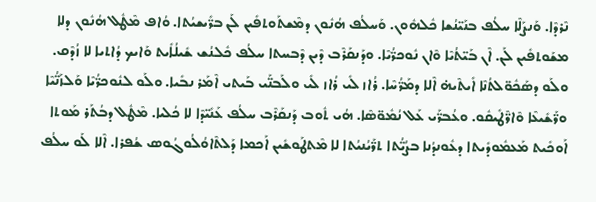ܢܶܪܕܶܐ. ܘܰܢܨܰܠܶܐ ܚܠܳܦ ܒܢܰܝ̈ܢܳܫܐ ܟܽܠܗܽܘܢ. ܘܰܚܠܳܦ ܗܳܢܽܘܢ ܕܡܶܫܬܰܘܬܦܺܝܢ ܠܰܢ ܒܪ̈ܺܝܫܝܳܬܐ. ܘܳܐܦ ܡܶܛܽܠ ܗܳܢܽܘܢ ܕܠܐ ܡܫܰܘܬܦܺܝܢ ܠܰܢ. ܐܶܢ ܒܰܝ̈ܬܳܝܶܐ ܘܶܐܢ ܢܽܘܟܪ̈ܳܝܶܐ. ܘܕܰܢܩܰܪܶܒ ܕܶܝܢ ܕܶܒܚܬܐ ܚܠܳܦ ܟܽܠܢܳܫ ܫܺܝܠܳܐܺܝܬ ܘܰܐܝܟ ܕܳܐܬܝܐ ܠܐ ܙܳܕܶܩ. ܘܠܰܘ ܕܣܰܟܽܘ̈ܠܬܳܢܶܐ ܐܺܝܬܶܝܗ̇ ܐܶܠܐ ܕܡܰܪ̈ܳܚܶܐ. ܪܳܐܙ ܠܺܝ ܪܳܐܙ ܠܺܝ ܘܠܰܒܢ̈ܰܝ ܒܰܝܬܝ ܐܶܡܰܪ ܢܒܺܝܐ. ܘܠܰܘ ܠܢܽܘܟܪ̈ܳܝܶܐ ܘܰܠܙܰܢ̈ܳܝܶܐ ܘܪ̈ܰܫܺܝܥܶܐ ܘܶܐܪ̈ܶܛܺܝܩܽܘ. ܘܥܳܒܪ̈ܰܝ ܥܰܠ ܢܳܡܽܘ̈ܣܶܐ. ܗܳܝ ܬܽܘܒ ܕܰܢܩܰܪܶܒ ܚܠܳܦ ܥܰܢܺܝ̈ܕܶܐ ܠܐ ܟܳܠܝܐ. ܡܶܛܽܠ ܕܒܳܬܰܪ ܡܰܘܬܐ ܐܰܘܟܺܝܬ ܡܰܥܡܽܘܕܺܝܬܐ ܕܥܽܘܢܕܳܢܐ ܒܨܳܝ̈ܳܬܐ ܬܪ̈ܰܝܳܢܝܳܬܐ ܠܐ ܡܶܬܛܰܘܫܺܝܢ ܐܰܟܡܐ ܕܰܠܬܶܐܘܳܠܳܘܓܳܘܣ ܫܳܦܪܐ. ܐܶܠܐ ܠܰܘ ܚܠܳܦ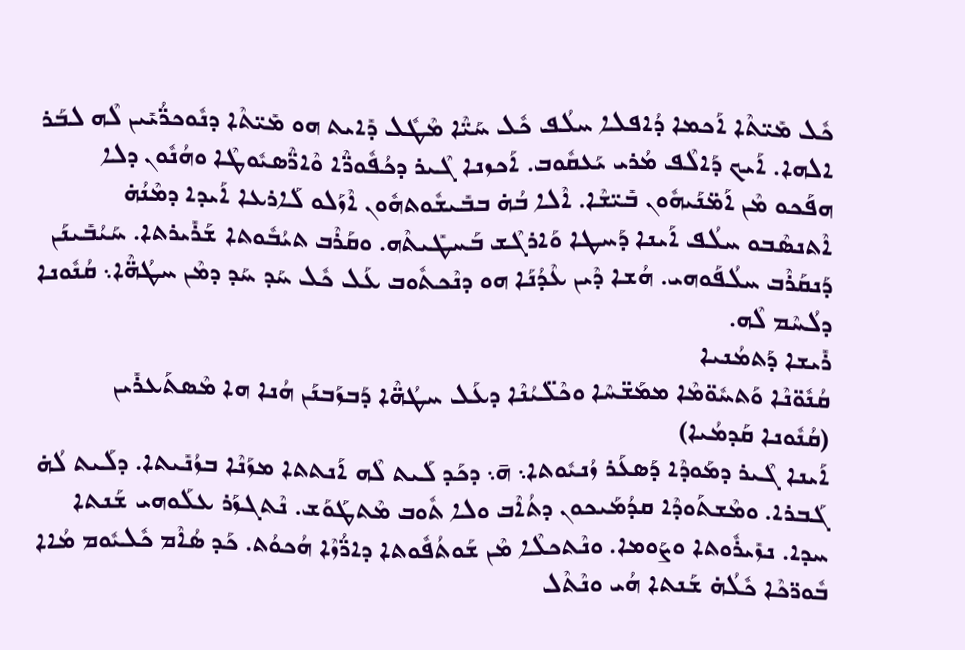ܟܽܠ ܡܺܝ̈ܬܶܐ ܐܰܟܡܐ ܕܳܐܦܠܐ ܚܠܳܦ ܟܽܠ ܚܰܝ̈ܶܐ ܡܶܛܽܠ ܕܺܐܝܬ ܗܘ ܡܺܝ̈ܬܶܐ ܕܢܽܘܟܪ̈ܳܝܺܝܢ ܠܶܗ ܠܒܰܪ ܐܠܗܐ. ܐܰܝܟ ܕܰܐܠܶܦ ܡܳܪܝ ܝܰܥܩܽܘܒ. ܐܰܟܙܢܐ ܓܶܝܪ ܕܟܳܦܽܘܪ̈ܶܐ ܘܶܐܪ̈ܶܣܝܽܘܛܶܐ ܘܗܳܢܽܘܢ ܕܠܐ ܗܦܰܟܘ ܡܶܢ ܐܰܡ̈ܢܰܝܗܽܘܢ ܒܺܝ̈ܫܶܐ. ܐܶܠܐ ܒܳܗ̇ ܒܒܺܝܫܽܘܬܗܽܘܢ ܐܶܙܰܠܘ ܠܰܐܪܥܐ ܐܰܝܕܐ ܕܡܶܢܳܗ̇ ܐܶܬܢܣܶܒܘ ܚܠܳܦ ܐܰܝܢܐ ܕܰܚܛܐ ܘܰܐܪܓܶܫ ܒܰܚܛܺܝܬܶܗ. ܘܩܰܪܶܒ ܬܝܳܒܽܘܬܐ ܫܰܪܺܝܪܬܐ. ܚܰܝܳܒܺܝܢܰܢ ܕܰܢܩܰܪܶܒ ܚܠܳܦܰܘܗܝ. ܗܳܫܐ ܕܶܝܢ ܥܶܕܳܢܰܐ ܗܘ ܕܢܶܟܬܽܘܒ ܥܰܠ ܟܽܠ ܚܰܕ ܚܰܕ ܕܡܶܢ ܚܛܳܗ̈ܶܐ܆ ܩܳܢܽܘܢܐ ܕܠܳܚܶܡ ܠܶܗ.
ܪܺܝܫܐ ܕܰܬܡܳܢܝܐ
ܩܳܢܽܘ̈ܢܶܐ ܘܰܬܚܽܘ̈ܡܶܐ ܡܡܰܫ̈ܚܶܐ ܘܟܶܠ̈ܝܳܢܶܐ ܕܥܰܠ ܚܛܳܗ̈ܶܐ ܕܰܒܙܰܒܢܰܢ ܗܳܢܐ ܗܐ ܡܶܣܬܰܥܪܺܝܢ
(ܩܳܢܽܘܢܐ ܩܰܕܡܳܝܐ)
ܐܰܝܢܐ ܓܶܝܪ ܕܡܰܘܕܶܐ ܕܰܣܥܰܪ ܙܳܢܝܽܘܬܐ܆ ܗ̄܆ ܕܟܰܕ ܠܰܝܬ ܠܶܗ ܐܰܢܬܬܐ ܡܙܰܢܶܐ ܒܙܳܢܺܝܬܐ. ܕܠܰܝܬ ܠܳܗ̇ ܓܰܒܪܐ. ܘܡܶܫܬܰܘܕܶܐ ܩܕܳܡܰܝܟܘܢ ܕܬܳܐܶܒ ܘܠܐ ܬܽܘܒ ܡܶܬܛܰܘܰܫ. ܢܶܬܓܙܰܪ ܥܠܰܘܗܝ ܫܰܢܬܐ ܚܕܐ. ܢܙܺܝܪܽܘܬܐ ܘܨܰܘܡܐ. ܘܢܶܬܟܠܶܐ ܡܶܢ ܫܰܘܬܳܦܽܘܬܐ ܕܐܪ̈ܳܙܶܐ ܗܳܟܘܳܬ. ܟܰܕ ܣܳܐܶܡ ܟܽܠܝܽܘܡ ܡܳܐܐ ܒܽܘܪ̈ܟܶܐ ܟܽܠܳܗ̇ ܫܰܢܬܐ ܗܳܝ ܘܢܶܬܶܠ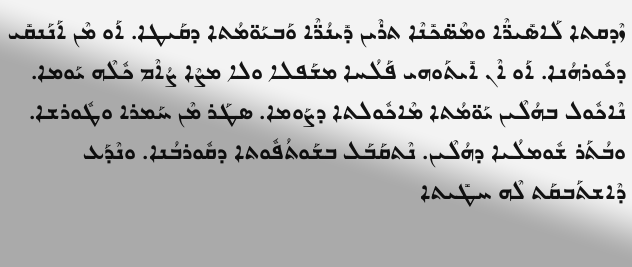ܙܶܕܩܬܐ ܠܰܐܣܺܝܪ̈ܶܐ ܘܡܶܣ̈ܟܺܢܶܐ ܬܪܶܝܢ ܕܺܝܢܳܪ̈ܶܐ ܘܰܒܝܰܘ̈ܡܳܬܐ ܕܩܰܝܛܐ. ܐܰܘ ܡܶܢ ܐܰܢܰܢܩܺܝ ܕܟܽܘܪܗܳܢܐ. ܐܰܘ ܐܶܢ ܐܺܝܬܰܘܗܝ ܦܰܠܳܚܐ ܡܫܰܦܠܐ ܘܠܐ ܡܨܶܐ ܨܳܐܶܡ ܟܽܠܶܗ ܝܰܘܡܐ. ܢܶܐܟܽܘܠ ܒܗܳܠܶܝܢ ܝܰܘ̈ܡܳܬܐ ܡܶܐܟܽܘܠܬܐ ܕܨܰܘܡܐ. ܣܛܰܪ ܡܶܢ ܚܰܡܪܐ ܘܛܽܘܪܫܐ. ܘܒܳܬܰܪ ܫܽܘܡܠܳܝܐ ܕܗܳܠܶܝܢ. ܢܶܬܩܰܒܰܠ ܒܫܰܘܬܳܦܽܘܬܐ ܕܩܽܘܪܒܳܢܐ. ܘܢܶܕܰܥ ܕܶܐܫܬܰܒܩܰܬ ܠܶܗ ܚܛܺܝܬܐ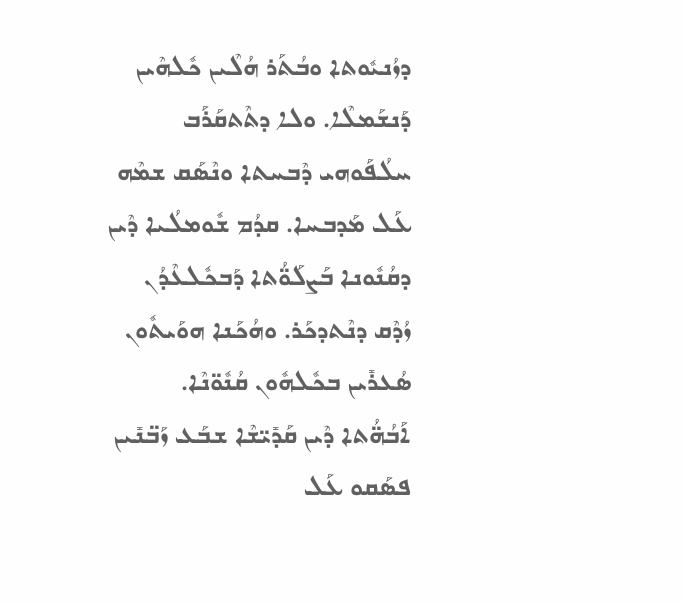ܕܙܳܢܝܽܘܬܐ ܘܒܳܬܰܪ ܗܳܠܶܝܢ ܟܽܠܗܶܝܢ ܕܰܢܫܰܡܠܶܐ. ܘܠܐ ܕܬܶܬܩܰܪܰܒ ܚܠܳܦܰܘܗܝ ܕܶܒܚܬܐ ܘܢܶܣܰܩ ܫܡܶܗ ܥܰܠ ܡܰܕܒܚܐ. ܩܕܳܡ ܫܽܘܡܠܳܝܐ ܕܶܝܢ ܕܩܳܢܽܘܢܐ ܒܰܨܠܰܘ̈ܳܬܐ ܕܰܒܟܽܠܥܶܕܳܢ ܙܳܕܶܩ ܕܢܶܬܕܟܰܪ. ܘܗܳܟܰܢܐ ܗܘܰܝܬܽܘܢ ܣܳܥܪܺܝܢ ܒܟܽܠܗܽܘܢ ܩܳܢܽܘ̈ܢܶܐ. ܐܰܒܳܗ̈ܳܬܐ ܕܶܝܢ ܩܰܕܺܝ̈ܫܶܐ ܫܒܰܥ ܙܰܒ̈ܢܺܝܢ ܦܣܰܩܘ ܥܰܠ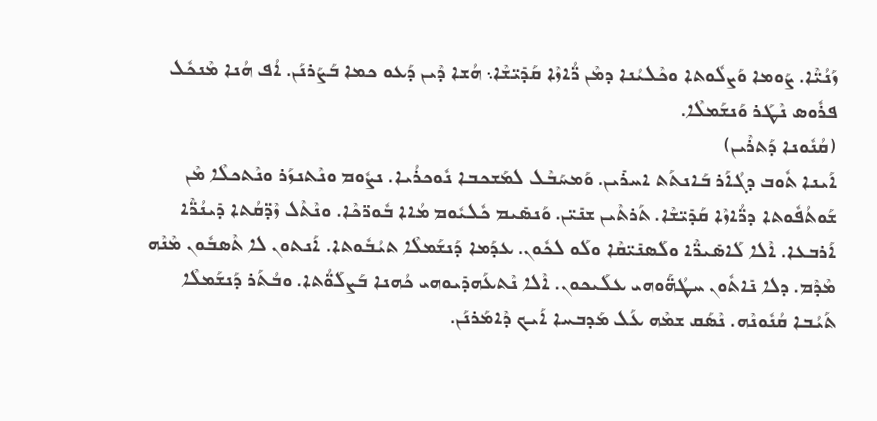ܙܰܢܳܝ̈ܶܐ. ܨܰܘܡܐ ܘܰܨܠܽܘܬܐ ܘܟܶܠܝܳܢܐ ܕܡܶܢ ܪ̈ܳܐܙܶܐ ܩܰܕܺܝ̈ܫܶܐ܆ ܗܳܫܐ ܕܶܝܢ ܕܰܥܘ ܟܡܐ ܒܰܨܰܪܢܰܢ. ܐܳܦ ܗܳܢܐ ܡܶܢܟܽܠ ܦܪܽܘܣ ܢܶܛܰܪ ܘܰܢܫܰܡܠܶܐ.
(ܩܳܢܽܘܢܐ ܕܰܬܪܶܝܢ)
ܐܰܝܢܐ ܬܽܘܒ ܕܓܳܐܰܪ ܒܰܐܢܬܰܬ ܐܚܪܺܝܢ. ܘܰܡܚܰܒܶܠ ܠܡܰܫܟܒܐ ܢܽܘܟܪܳܝܐ. ܢܨܽܘܡ ܘܢܶܬܢܙܰܪ ܘܢܶܬܟܠܶܐ ܡܶܢ ܫܰܘܬܳܦܽܘܬܐ ܕܪ̈ܳܐܙܶܐ ܩܰܕܺܝ̈ܫܶܐ. ܬܰܪܬܶܝܢ ܫܢܺܝ̈ܢ. ܘܰܢܣܺܝܡ ܟܽܠܝܽܘܡ ܡܳܐܐ ܒܽܘܪ̈ܟܶܐ. ܘܢܶܬܶܠ ܙܶܕ̈ܩܳܬܐ ܕܺܝܢܳܪ̈ܶܐ ܐܰܪܒܥܐ. ܐܶܠܐ ܠܰܐܣܺܝܪ̈ܶܐ ܘܠܰܣܢܺܝ̈ܩܶܐ ܘܠܰܘ ܠܟܽܘܢ. ܥܕܰܡܐ ܕܰܢܫܰܡܠܶܐ ܬܝܳܒܽܘܬܐ. ܐܰܢܬܘܢ ܠܐ ܬܶܣܒܽܘܢ ܡܶܢܶܗ ܡܶܕܶܡ. ܕܠܐ ܢܺܐܬܽܘܢ ܚܛܳܗ̈ܰܘܗܝ ܥܠܰܝܟܘܢ. ܐܶܠܐ ܢܶܬܥܰܗܕܺܝܘܗܝ ܟܳܗܢܐ ܒܰܨܠܰܘ̈ܳܬܐ. ܘܒܳܬܰܪ ܕܰܢܫܰܡܠܶܐ ܬܰܝܳܒܐ ܩܳܢܽܘܢܶܗ. ܢܶܣܰܩ ܫܡܶܗ ܥܰܠ ܡܰܕܒܚܐ ܐܰܝܟ ܕܶܐܡܰܪܢܰܢ.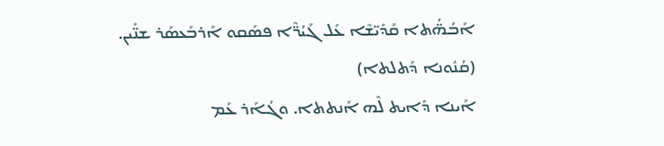ܐܰܒܳܗ̈ܳܬܐ ܩܰܕܺܝ̈ܫܶܐ ܥܰܠ ܓܰܝܳܪ̈ܶܐ ܦܣܰܩܘ ܐܰܪܒܰܥܣܰܪ ܫܢ̈ܺܝܢ.
(ܩܳܢܽܘܢܐ ܕܰܬܠܬܐ)
ܐܰܝܢܐ ܕܺܐܝܬ ܠܶܗ ܐܰܢܬܬܐ. ܘܓܳܐܰܪ ܥܰܡ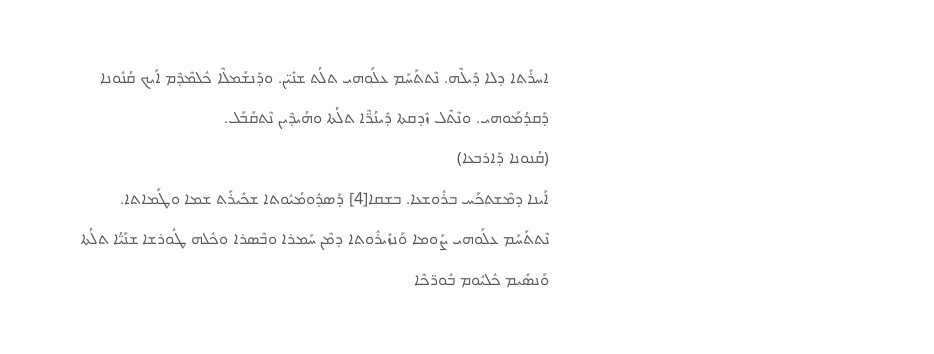ܐܚܪܺܬܐ ܕܠܐ ܕܺܝܠܶܗ. ܢܶܬܬܰܚܰܡ ܥܠܰܘܗܝ ܬܠܳܬ ܫܢܺܝ̈ܢ. ܘܕܰܢܫܰܡܠܶܐ ܟܽܠܡܶܕܶܡ ܐܰܝܟ ܩܳܢܽܘܢܐ ܕܰܩܕܳܡܰܘܗܝ. ܘܢܶܬܶܠ ܙܶܕܩܬܐ ܕܺܝܢܳܪ̈ܶܐ ܬܠܳܬܐ ܘܗܳܝܕܶܝܢ ܢܶܬܩܰܒܰܠ.
(ܩܳܢܘܢܐ ܕܰܐܪܒܥܐ)
ܐܰܝܢܐ ܕܡܶܫܬܟܰܚ ܒܪܽܘܫܥܐ. ܒܫܩܐ[4] ܕܰܣܕܽܘܡܳܝܽܘܬܐ ܫܟܺܝܪܰܬ ܫܡܐ ܘܛܰܡܐܬܐ. ܢܶܬܬܰܚܰܡ ܥܠܰܘܗܝ ܨܰܘܡܐ ܘܰܢܙܺܝܪܽܘܬܐ ܕܡܶܢ ܚܰܡܪܐ ܘܒܶܣܪܐ ܘܟܽܠܗ ܛܽܘܪܫܐ ܫܢܰܝ̈ܳܐ ܬܠܳܬܐ ܘܰܢܣܺܝܡ ܟܽܠܝܽܘܡ ܒܽܘܪ̈ܟܶܐ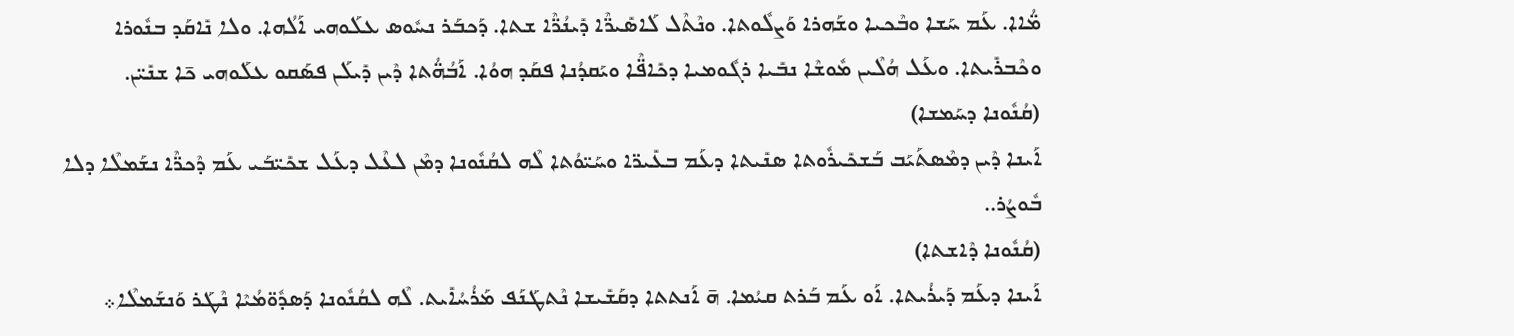ܡ̈ܳܐܐ. ܥܰܡ ܚܰܫܐ ܘܒܶܟܝܐ ܘܫܰܗܪܐ ܘܰܨܠܽܘܬܐ. ܘܢܶܬܶܠ ܠܰܐܣܺܝܪ̈ܶܐ ܕܺܝܢܳܪ̈ܶܐ ܫܬܐ. ܕܰܟܒܰܪ ܢܚܽܘܣ ܥܠܰܘܗܝ ܐܰܠܳܗܐ. ܘܠܐ ܢܺܐܩܰܕ ܒܢܽܘܪܐ ܘܟܶܒܪܺܝܬܐ. ܘܥܰܠ ܗܳܠܶܝܢ ܡܽܘܫܶܐ ܢܒܺܝܐ ܪܓܽܘܡܝܐ ܕܟܺܐܦ̈ܶܐ ܘܝܰܩܕܳܢܐ ܦܩܰܕ ܗܘܳܐ. ܐܰܒܳܗ̈ܳܬܐ ܕܶܝܢ ܕܺܝܠܰܢ ܦܣܰܩܘ ܥܠܰܘܗܝ ܟ̄ܐ ܫܢܺܝ̈ܢ.
(ܩܳܢܽܘܢܐ ܕܚܰܡܫܐ)
ܐܰܝܢܐ ܕܶܝܢ ܕܡܶܣܬܰܝܰܒ ܒܰܫܟܺܝܪܽܘܬܐ ܣܢܺܝܬܐ ܕܥܰܡ ܒܥܺܝܪ̈ܐ ܘܚܰܝ̈ܘܳܬܐ ܠܶܗ ܠܩܳܢܽܘܢܐ ܕܡܶܢ ܠܥܶܠ ܕܥܰܠ ܫܟܺܝ̈ܒܰܝ ܥܰܡ ܕܶܟܪ̈ܶܐ ܢܫܰܡܠܶܐ ܕܠܐ ܒܽܘܨܳܪ..
(ܩܳܢܽܘܢܐ ܕܶܐܫܬܐ)
ܐܰܝܢܐ ܕܥܰܡ ܕܰܝܪܳܝܬܐ. ܐܰܘ ܥܰܡ ܒܰܪܬ ܩܝܳܡܐ. ܗ̄ ܐܰܢܬܬܐ ܕܩܰܫܺܝܫܐ ܢܶܬܛܰܢܰܦ ܡܰܪܳܚܳܐܺܝܬ. ܠܶܗ ܠܩܳܢܽܘܢܐ ܕܰܣܕܽܘ̈ܡܳܝܶܐ ܢܶܛܰܪ ܘܰܢܫܰܡܠܶܐ܀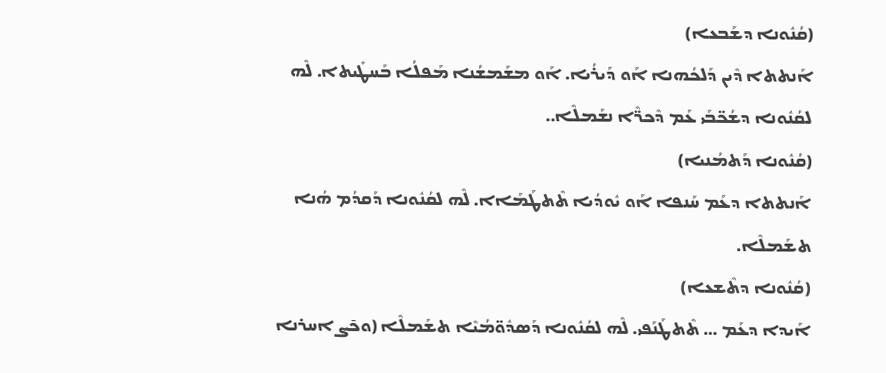(ܩܳܢܽܘܢܐ ܕܫܰܒܥܐ)
ܐܰܢܬܬܐ ܕܶܝܢ ܕܰܠܟܳܗܢܐ ܐܰܘ ܕܰܝܪܳܝܐ. ܐܰܘ ܡܫܰܡܫܳܢܐ ܡܰܦܠܳܐ ܒܰܚܛܺܝܬܐ. ܠܶܗ ܠܩܳܢܽܘܢܐ ܕܫܳܟ̈ܒܰܝ ܥܰܡ ܕܶܟܪ̈ܶܐ ܢܫܰܡܠܶܐ..
(ܩܳܢܽܘܢܐ ܕܰܬܡܳܢܝܐ)
ܐܰܢܬܬܐ ܕܥܰܡ ܚܰܢܦܐ ܐܰܘ ܝܽܘܕܳܝܐ ܬܶܬܛܰܡܰܐܐ. ܠܶܗ ܠܩܳܢܽܘܢܐ ܕܰܩܕܳܡ ܗܳܢܐ ܬܫܰܡܠܶܐ.
(ܩܳܢܽܘܢܐ ܕܬܶܫܥܐ)
ܐܰܝܕܐ ܕܥܰܡ … ܬܶܬܛܰܢܰܦܝ. ܠܶܗ ܠܩܳܢܽܘܢܐ ܕܰܣܕܽܘ̈ܡܳܝܶܐ ܬܫܰܡܠܶܐ (ܘܟ̄ܨ ܐܚܪܢܐ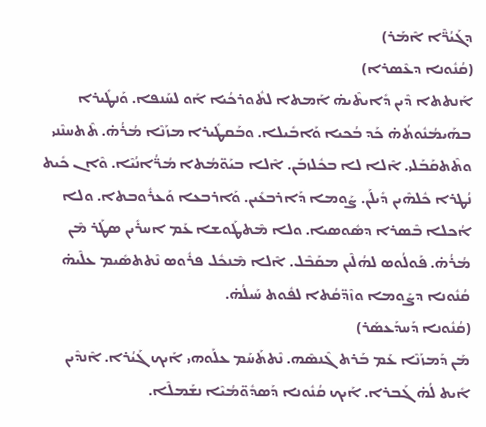ܕܓܰܝܳܪ̈ܶܐ ܐܶܡܰܪ)
(ܩܳܢܽܘܢܐ ܕܥܶܣܪܐ)
ܐܰܢܬܬܐ ܕܶܝܢ ܕܺܐܝܬܶܝܗ̇ ܐܰܡܬܐ ܠܬܽܘܪܟܳܝܐ ܐܰܘ ܠܚܰܢܦܐ. ܘܰܢܛܺܝܪܐ ܒܗܰܝܡܳܢܽܘܬܳܗ̇ ܟܰܕ ܒܳܟܝܐ ܘܰܐܒܺܝܠܐ. ܘܒܰܩܛܺܝܪܐ ܡܙܰܢܶܐ ܡܳܪܳܗ̇. ܬܶܬܚܢܶܢܝ ܘܬܶܬܩܰܒܰܠܝ. ܐܶܠܐ ܠܐ ܒܟܽܠܙܒܰܢ. ܐܶܠܐ ܒܝܰܘ̈ܡܳܬܐ ܡܳܪ̈ܳܐܢܳܝܶܐ. ܘܶܐܢ ܟܺܝܬ ܢܳܛܪܐ ܟܽܠܗܶܝܢ ܕܺܝܠܰܢ. ܨܰܘܡܐ ܕܰܐܪܒܥܺܝܢ. ܘܰܐܪܒܥܐ ܘܰܥܪܽܘܒܬܐ. ܘܠܐ ܐܳܟܠܐ ܒܶܣܪܐ ܕܣܽܘܣܝܐ. ܘܠܐ ܡܶܬܛܰܘܫܐ ܥܰܡ ܐܚܪܺܝܢ ܣܛܰܪ ܡܶܢ ܡܳܪܳܗ̇. ܦܰܘܠܳܘܣ ܠܗܳܠܶܝܢ ܡܩܰܒܶܠ. ܐܶܠܐ ܡܶܢܟܽܠ ܦܪܽܘܣ ܢܶܬܬܣܺܝܡ ܥܠܶܝܗ̇ ܩܳܢܽܘܢܐ ܕܨܰܘܡܐ ܘܙܶܕ̈ܩܳܬܐ ܠܦܽܘܬ ܚܰܝܠܳܗ̇.
(ܩܳܢܽܘܢܐ ܕܰܚܕܰܥܣܰܪ)
ܡܰܢ ܕܰܡܙܰܢܶܐ ܥܰܡ ܒܰܪܬ ܓܶܢܣܶܗ. ܢܶܬܬܰܚܰܡ ܥܠܰܘܗܝ ܐܰܝܟ ܓܰܝܳܪܐ. ܐܶܢܕܶܝܢ ܐܺܝܬ ܠܳܗ̇ ܓܰܒܪܐ. ܐܰܝܟ ܩܳܢܽܘܢܐ ܕܰܣܕܽܘ̈ܡܳܝܶܐ ܢܫܰܡܠܶܐ.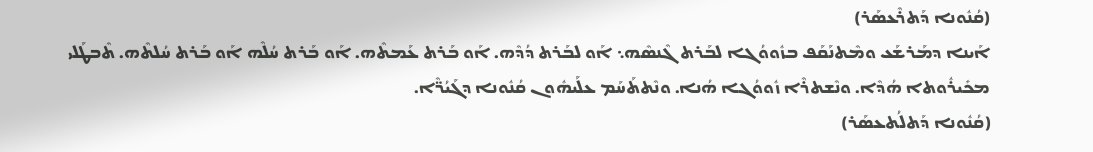(ܩܳܢܽܘܢܐ ܕܰܬܪܶܥܣܰܪ)
ܐܰܝܢܐ ܕܡܰܪܫܰܥ ܘܡܶܬܢܰܩܰܦ ܒܙܽܘܘܳܓܐ ܠܒܰܪܬ ܓܶܢܣܶܗ܆ ܐܰܘ ܠܒܰܪܬ ܕܳܕܶܗ. ܐܰܘ ܒܰܪܬ ܥܰܡܬܶܗ. ܐܰܘ ܒܰܪܬ ܚܳܠܶܗ ܐܰܘ ܒܰܪܬ ܚܳܠܬܶܗ. ܬܶܒܛܰܠܝ ܡܟܺܝܪܽܘܬܐ ܗܳܕܶܐ. ܘܢܶܫܬܪܶܐ ܙܽܘܘܳܓܐ ܗܳܢܐ. ܘܢܶܬܬܰܚܰܡ ܥܠܰܝܗܽܘܢ ܩܳܢܽܘܢܐ ܕܓܰܝܳܪ̈ܶܐ.
(ܩܳܢܽܘܢܐ ܕܰܬܠܳܬܥܣܰܪ)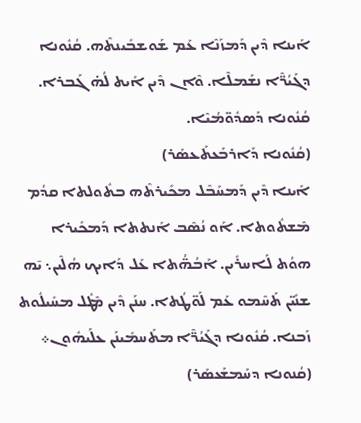ܐܰܝܢܐ ܕܶܝܢ ܕܰܡܙܰܢܶܐ ܥܰܡ ܫܰܘܫܒܺܝܢܬܶܗ. ܩܳܢܽܘܢܐ ܕܓܰܝܳܪ̈ܶܐ ܢܫܰܡܠܶܐ. ܘܶܐܢ ܕܶܝܢ ܐܺܝܬ ܠܳܗ̇ ܓܰܒܪܐ. ܩܳܢܽܘܢܐ ܕܰܣܕܽܘ̈ܡܳܝܶܐ.
(ܩܳܢܽܘܢܐ ܕܰܐܪܒܰܥܬܰܥܣܰܪ)
ܐܰܝܢܐ ܕܶܝܢ ܕܰܡܚܰܒܶܠ ܡܟܺܝܪܬܶܗ ܒܬܽܘܠܬܐ ܩܕܳܡ ܡܶܫܬܽܘܬܐ. ܐܰܘ ܢܳܣܶܒ ܐܰܢܬܬܐ ܕܰܡܟܺܝܪܐ ܗܘܳܬ ܠܰܐܚܪܺܝܢ. ܐܰܒܳܗ̈ܳܬܐ ܥܰܠ ܕܰܐܝܟ ܗܳܠܶܝܢ܆ ܝ̄ܗ ܫܢܺܝ̈ܢ ܬܰܚܶܡܘ ܥܰܡ ܠܰܘ̈ܛܳܬܐ. ܚܢܰܢ ܕܶܝܢ ܡܶܛܽܠ ܡܚܺܝܠܽܘܬ ܙܰܒܢܐ. ܩܳܢܽܘܢܐ ܕܓܰܝܳܪ̈ܶܐ ܡܬܰܚܡܺܝܢܰܢ ܥܠܰܝܗܽܘܢ܀
(ܩܳܢܘܢܐ ܕܚܰܡܫܰܥܣܰܪ)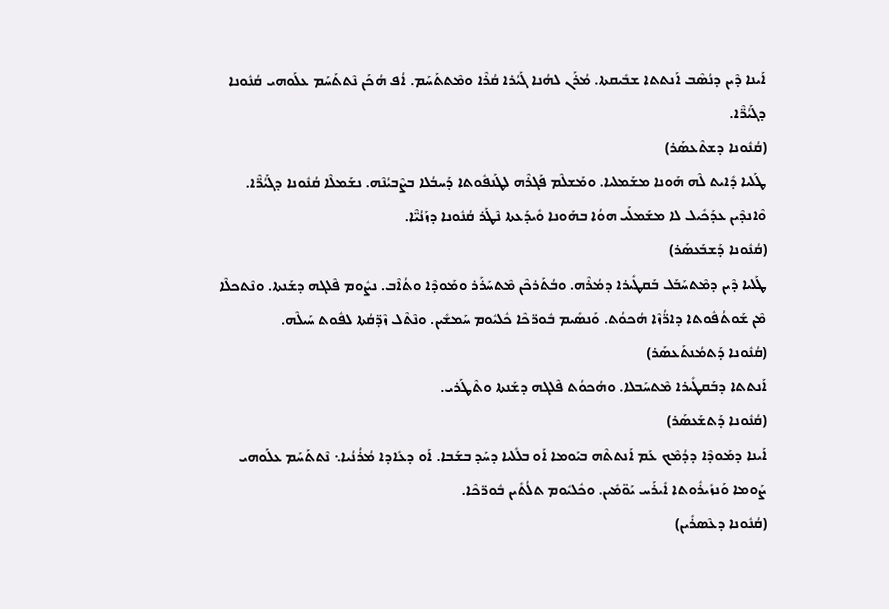ܐܰܝܢܐ ܕܶܝܢ ܕܢܳܣܶܒ ܐܰܢܬܬܐ ܫܒܺܝܩܬܐ. ܡܳܪܰܢ ܠܗܳܢܐ ܓܰܝܳܪܐ ܩܳܪܶܐ ܘܡܶܬܬܰܚܰܡ. ܐܳܦ ܗܳܟܰܢ ܢܶܬܬܰܚܰܡ ܥܠܰܘܗܝ ܩܳܢܽܘܢܐ ܕܓܰܝܳܪ̈ܶܐ.
(ܩܳܢܽܘܢܐ ܕܫܬܶܥܣܰܪ)
ܛܰܠܝܐ ܕܺܐܝܬ ܠܶܗ ܗܰܘܢܐ ܡܫܰܡܠܝܐ. ܘܡܰܫܠܶܡ ܦܰܓܪܶܗ ܠܛܰܢܦܽܘܬܐ ܕܰܚܒܳܠܐ ܒܨܶܒܝܳܢܶܗ. ܢܫܰܡܠܶܐ ܩܳܢܽܘܢܐ ܕܓܰܝܳܪ̈ܶܐ. ܘܶܐܢܕܶܝܢ ܥܕܰܟܺܝܠ ܠܐ ܡܫܰܡܠܰܝ ܗܘܳܐ ܒܗܰܘܢܐ ܘܺܝܕܰܥܬܐ ܢܶܛܰܪ ܩܳܢܽܘܢܐ ܕܙܰܢܳܝ̈ܶܐ.
(ܩܳܢܽܘܢܐ ܕܰܫܒܰܥܣܰܪ)
ܛܰܠܝܐ ܕܶܝܢ ܕܡܶܬܚܰܒܰܠ ܒܰܩܛܺܝܪܐ ܕܡܳܪܶܗ. ܘܒܳܬܰܪܟܶܢ ܡܶܬܚܰܪܰܪ ܘܡܰܘܕܶܐ ܘܬܳܐܶܒ. ܢܨܽܘܡ ܦܶܠܓܗ ܕܫܰܢܬܐ. ܘܢܶܬܟܠܶܐ ܡܶܢ ܫܰܘܬܳܦܽܘܬܐ ܕܐܪ̈ܳܙܶܐ ܗܳܟܘܳܬ. ܘܰܢܣܺܝܡ ܒܽܘܪ̈ܟܶܐ ܟܽܠܝܽܘܡ ܚܰܡܫܺܝܢ. ܘܢܶܬܶܠ ܙܶܕ̈ܩܳܬܐ ܠܦܽܘܬ ܚܰܝܠܶܗ.
(ܩܳܢܽܘܢܐ ܕܰܬܡܳܢܬܰܥܣܰܪ)
ܐܰܢܬܬܐ ܕܒܰܩܛܺܝܪܐ ܡܶܬܚܰܒܠܐ. ܘܗܳܟܘܳܬ ܦܶܠܓܗ ܕܫܰܢܬܐ ܘܬܶܛܰܪܝ.
(ܩܳܢܽܘܢܐ ܕܰܬܫܰܥܣܰܪ)
ܐܰܝܢܐ ܕܡܰܘܕܶܐ ܕܕܳܡܶܟ ܥܰܡ ܐܰܢܬܬܶܗ ܒܝܰܘܡܐ ܐܰܘ ܒܠܺܠܝܐ ܕܚܰܕ ܒܫܰܒܐ. ܐܰܘ ܕܥܺܐܕܐ ܡܳܪܳܢܳܝܐ܆ ܢܶܬܬܰܚܰܡ ܥܠܰܘܗܝ ܨܰܘܡܐ ܘܰܢܙܺܝܪܽܘܬܐ ܐܺܝܪܰܚ ܝܰܘ̈ܡܺܝܢ. ܘܟܽܠܝܽܘܡ ܬܠܳܬܺܝܢ ܒܽܘܪ̈ܟܶܐ.
(ܩܳܢܽܘܢܐ ܕܥܶܣܪܺܝܢ)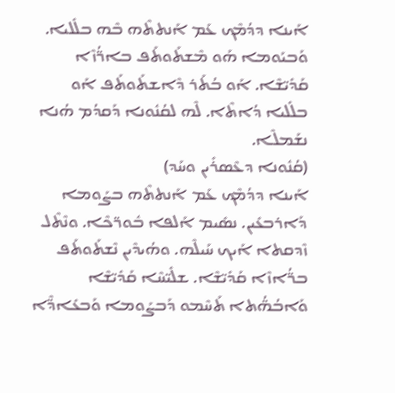ܐܰܝܢܐ ܕܕܳܡܶܟ ܥܰܡ ܐܰܢܬܬܶܗ ܒܶܗ ܒܠܺܠܝܐ. ܘܰܒܝܰܘܡܐ ܗܰܘ ܡܶܫܬܰܘܬܰܦ ܒܐܪ̈ܳܙܶܐ ܩܰܕܺܝ̈ܫܶܐ. ܐܰܘ ܒܳܬܰܪ ܕܶܐܫܬܰܘܬܰܦ ܐܰܘ ܒܠܺܠܝܐ ܕܳܐܬܶܐ. ܠܶܗ ܠܩܳܢܽܘܢܐ ܕܰܩܕܳܡ ܗܳܢܐ ܢܫܰܡܠܶܐ.
(ܩܳܢܽܘܢܐ ܕܥܶܣܪܺܝܢ ܘܚܰܕ)
ܐܰܝܢܐ ܕܕܳܡܶܟ ܥܰܡ ܐܰܢܬܬܶܗ ܒܨܰܘܡܐ ܕܰܐܪܒܥܺܝܢ. ܢܣܺܝܡ ܐܰܠܦܐ ܒܽܘܪ̈ܟܶܐ. ܘܢܶܬܶܠ ܙܶܕܩܬܐ ܐܰܝܟ ܚܰܝܠܶܗ. ܘܗܳܝܕܶܝܢ ܢܶܫܬܰܘܬܰܦ ܒܪ̈ܳܐܙܶܐ ܩܰܕܺܝ̈ܫܶܐ. ܫܠܺܝ̈ܚܶܐ ܩܰܕܺܝ̈ܫܶܐ ܘܰܐܒܳܗ̈ܳܬܐ ܬܰܚܶܡܘ ܕܰܒܨܰܘܡܐ ܘܰܒܥܺܐܕ̈ܶܐ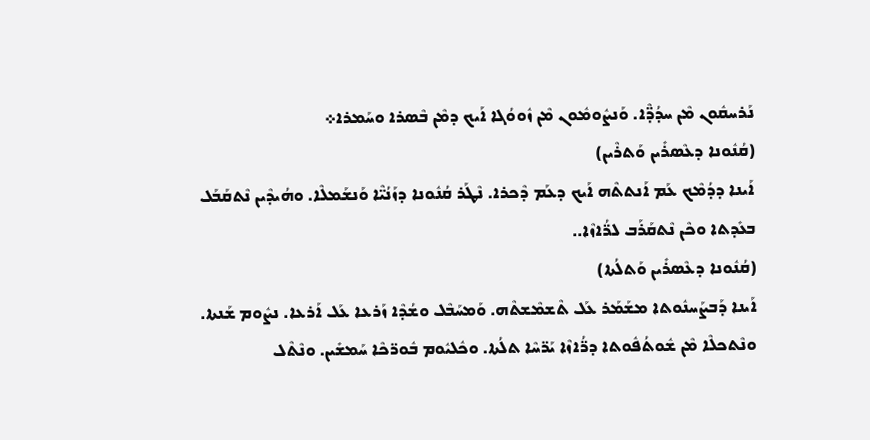ܢܰܪܚܩܽܘܢ ܡܶܢ ܚܕܳܕ̈ܶܐ. ܘܰܢܨܽܘܡܽܘܢ ܡܶܢ ܙܽܘܘܳܓܐ ܐܰܝܟ ܕܡܶܢ ܒܶܣܪܐ ܘܚܰܡܪܐ܀
(ܩܳܢܽܘܢܐ ܕܥܶܣܪܺܝܢ ܘܰܬܪܶܝܢ)
ܐܰܝܢܐ ܕܕܳܡܶܟ ܥܰܡ ܐܰܢܬܬܶܗ ܐܰܝܟ ܕܥܰܡ ܕܶܟܪܐ. ܢܶܛܰܪ ܩܳܢܽܘܢܐ ܕܙܰܢܳܝ̈ܶܐ ܘܰܢܫܰܡܠܶܐ. ܘܗܳܝܕܶܝܢ ܢܶܬܩܰܒܰܠ ܒܥܺܕܬܐ ܘܟܶܢ ܢܶܬܩܰܪܰܒ ܠܪ̈ܳܐܙܶܐ..
(ܩܳܢܽܘܢܐ ܕܥܶܣܪܺܝܢ ܘܰܬܠܳܬܐ)
ܐܰܝܢܐ ܕܰܒܨܰܚܢܽܘܬܐ ܡܫܰܡܰܪ ܥܰܠ ܬܶܫܡܶܫܬܶܗ. ܘܰܡܚܰܒܶܠ ܘܫܳܕܶܐ ܙܰܪܥܐ ܥܰܠ ܐܰܪܥܐ. ܢܨܽܘܡ ܫܰܢܬܐ. ܘܢܶܬܟܠܶܐ ܡܶܢ ܫܽܘܬܳܦܽܘܬܐ ܕܪ̈ܳܐܙܶܐ ܝܰܪ̈ܚܶܐ ܬܠܳܬܐ. ܘܟܽܠܝܽܘܡ ܒܽܘܪ̈ܟܶܐ ܚܰܡܫܺܝܢ. ܘܢܶܬܶܠ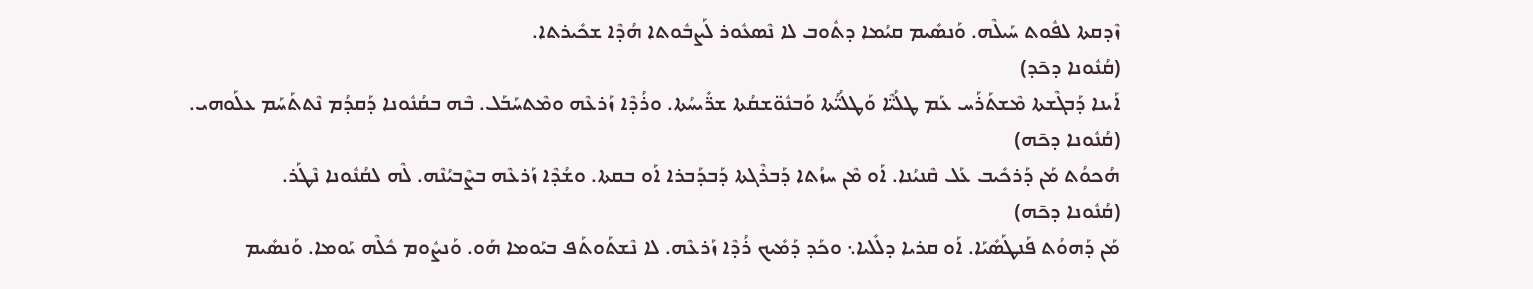ܙܶܕܩܬܐ ܠܦܽܘܬ ܚܰܝܠܶܗ. ܘܰܢܣܺܝܡ ܩܝܳܡܐ ܕܬܽܘܒ ܠܐ ܢܶܣܥܽܘܪ ܠܰܨܒܽܘܬܐ ܗܳܕܶܐ ܫܟܺܝܪܬܐ.
(ܩܳܢܽܘܢܐ ܕܟ̄ܕ)
ܐܰܝܢܐ ܕܰܒܓܶܫܬܐ ܡܶܫܬܰܪܰܚ ܥܰܡ ܛܠܳܝ̈ܶܐ ܘܰܛܠܳܝ̈ܳܬܐ ܘܰܒܢܽܘ̈ܫܩܳܬܐ ܫܪ̈ܺܝܚܳܬܐ. ܘܪܳܕܶܐ ܙܰܪܥܶܗ ܘܡܶܬܚܰܒܰܠ. ܒܶܗ ܒܩܳܢܽܘܢܐ ܕܰܩܕܳܡ ܢܶܬܬܰܚܰܡ ܥܠܰܘܗܝ.
(ܩܳܢܽܘܢܐ ܕܟ̄ܗ)
ܗܳܟܘܳܬ ܡܰܢ ܕܰܪܟܺܝܒ ܥܰܠ ܩܶܢܝܳܢܐ. ܐܰܘ ܡܶܢ ܚܙܳܬܐ ܕܰܒܪܶܓܬܐ ܕܰܒܕܰܒܪܐ ܐܰܘ ܒܩܬܐ. ܘܫܳܕܶܐ ܙܰܪܥܶܗ ܒܨܶܒܝܳܢܶܗ. ܠܶܗ ܠܩܳܢܽܘܢܐ ܢܶܛܰܪ.
(ܩܳܢܽܘܢܐ ܕܟ̄ܗ)
ܡܰܢ ܕܰܗܘܳܬ ܦܰܢܛܰܣܺܝܰܐ. ܐܰܘ ܩܪܝܐ ܕܠܺܠܝܐ܆ ܘܟܰܕ ܕܰܡܺܝܟ ܪܳܕܶܐ ܙܰܪܥܶܗ. ܠܐ ܢܶܫܬܰܘܬܰܦ ܒܝܰܘܡܐ ܗܰܘ. ܘܰܢܨܽܘܡ ܟܽܠܶܗ ܝܰܘܡܐ. ܘܰܢܣܺܝܡ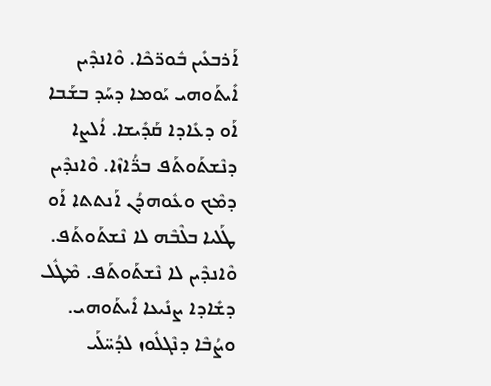ܐܰܪܒܥܺܝܢ ܒܽܘܪ̈ܟܶܐ. ܘܶܐܢܕܶܝܢ ܐܺܝܬܰܘܗܝ ܝܰܘܡܐ ܕܚܰܕ ܒܫܰܒܐ ܐܰܘ ܕܥܺܐܕܐ ܩܰܕܺܝܫܐ. ܐܳܠܨܐ ܕܢܶܫܬܰܘܬܰܦ ܒܪ̈ܳܐܙܶܐ. ܘܶܐܢܕܶܝܢ ܕܡܶܟ ܘܥܽܘܗܕܳܢ ܐܰܢܬܬܐ ܐܰܘ ܛܰܠܝܐ ܒܠܶܒܶܗ ܠܐ ܢܶܫܬܰܘܬܰܦ. ܘܶܐܢܕܶܝܢ ܠܐ ܢܶܫܬܰܘܬܰܦ. ܡܶܛܽܠ ܕܫܺܐܕܐ ܨܢܺܝܥܐ ܐܺܝܬܰܘܗܝ. ܘܨܳܒܶܐ ܕܢܶܓܠܽܘܙ ܠܕܳܚ̈ܠܰܝ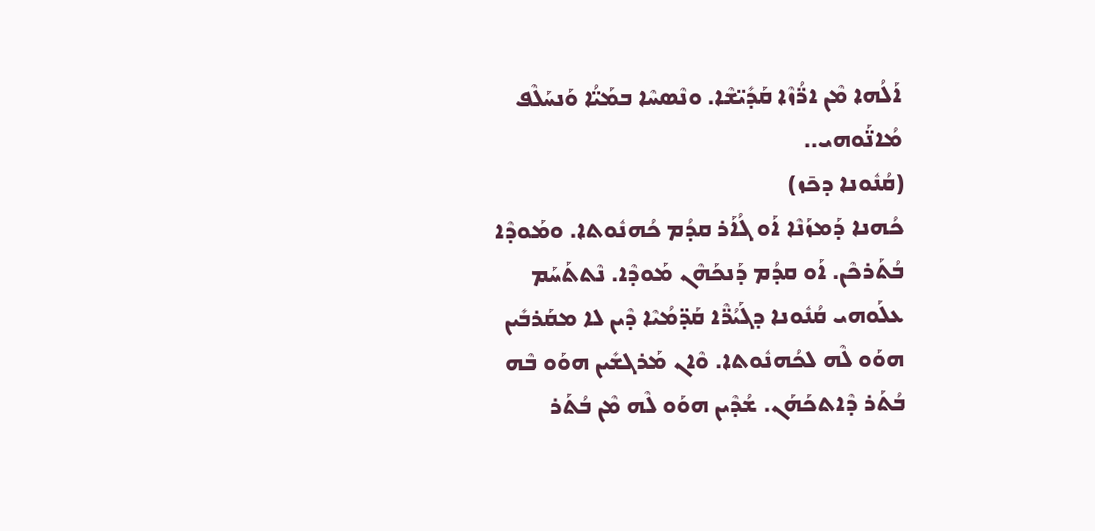ܐܰܠܳܗܐ ܡܶܢ ܐܪ̈ܳܙܶܐ ܩܰܕܺܝ̈ܫܶܐ. ܘܢܶܣܚܶܐ ܒܡܰܝ̈ܳܐ ܘܰܢܚܰܠܶܦ ܡܳܐܢ̈ܰܘܗܝ..
(ܩܳܢܽܘܢܐ ܕܟ̄ܙ)
ܟܳܗܢܐ ܕܰܡܙܰܢܶܐ ܐܰܘ ܓܳܐܰܪ ܩܕܳܡ ܟܳܗܢܽܘܬܐ. ܘܡܰܘܕܶܐ ܒܳܬܰܪܟܶܢ. ܐܰܘ ܩܕܳܡ ܕܰܢܟܰܗܶܢ ܡܰܘܕܶܐ. ܢܶܬܬܰܚܰܡ ܥܠܰܘܗܝ ܩܳܢܽܘܢܐ ܕܓܰܝܳܪ̈ܶܐ ܩܰܕ̈ܡܳܝܶܐ ܕܶܝܢ ܠܐ ܡܩܰܪܒܺܝܢ ܗܘܰܘ ܠܶܗ ܠܟܳܗܢܽܘܬܐ. ܘܶܐܢ ܡܰܪܓܫܺܝܢ ܗܘܰܘ ܒܶܗ ܒܳܬܰܪ ܕܶܐܬܟܰܗܰܢ. ܫܳܕܶܝܢ ܗܘܰܘ ܠܶܗ ܡܶܢ ܒܳܬܰܪ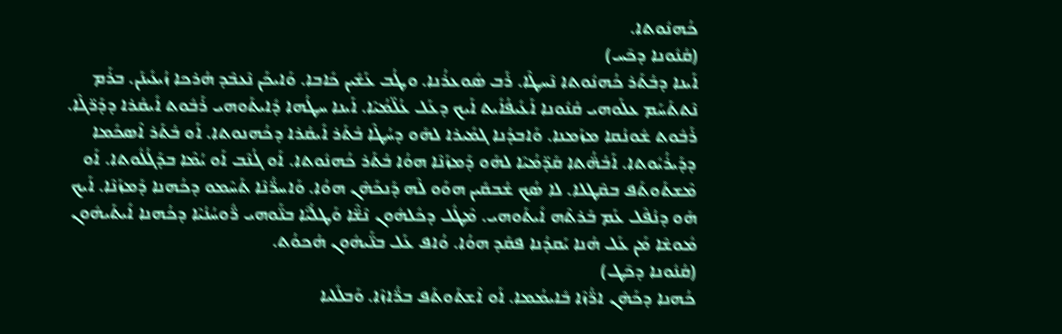ܟܳܗܢܽܘܬܐ.
(ܩܳܢܽܘܢܐ ܕܟ̄ܚ)
ܐܰܝܢܐ ܕܒܳܬܰܪ ܟܳܗܢܽܘܬܐ ܢܶܚܛܶܐ. ܪܰܒ ܣܽܘܥܪܳܢܐ. ܘܛܳܒ ܥܰܫܺܝܢ ܟܺܐܒܐ. ܘܰܐܝܟܰܢ ܢܶܥܒܶܕ ܗܳܪܟܐ ܙܳܝܥܺܝܢܰܢ. ܒܪܰܡ ܢܶܬܬܰܚܰܡ ܥܠܰܘܗܝ ܩܳܢܽܘܢܐ ܐܰܥܺܝܦܳܐܺܝܬ ܐܰܝܟ ܕܥܰܠ ܥܳܠ̈ܡܳܝܶܐ. ܐܰܝܢܐ ܚܛܳܗܐ ܕܺܐܝܬܰܘܗܝ ܪܰܒܽܘܬ ܐܺܝܩܳܪܐ ܕܕܰܪ̈ܓܶܐ. ܪܰܒܽܘܬ ܫܽܘܢܳܩܐ ܡܙܰܡܢܐ. ܘܰܐܒܕܳܢܐ ܓܡܺܝܪܐ ܠܗܰܘ ܕܚܳܛܶܐ ܒܳܬܰܪ ܐܺܝܩܳܪܐ ܕܟܳܗܢܘܬܐ. ܐܰܘ ܒܳܬܰܪ ܐܶܣܟܺܡܐ ܕܕܰܝܪܳܝܽܘܬܐ. ܐܰܒܳܗ̈ܳܬܐ ܩܰܕ̈ܡܳܝܶܐ ܠܗܰܘ ܕܰܡܙܰܢܶܐ ܗܘܳܐ ܒܳܬܰܪ ܟܳܗܢܽܘܬܐ. ܐܰܘ ܓܳܢܶܒ ܐܰܘ ܝܳܡܶܐ ܒܕܰܓܳܠܽܘܬܐ. ܐܰܘ ܡܶܫܬܰܘܬܰܦ ܒܩܶܛܠܐ. ܠܐ ܣܳܟ ܫܳܒܩܺܝܢ ܗܘܰܘ ܠܶܗ ܕܰܢܟܰܗܶܢ ܗܘܳܐ. ܘܰܐܚܪ̈ܳܢܶܐ ܬܰܚܶܡܘ ܕܟܳܗܢܐ ܕܰܡܙܰܢܶܐ. ܐܰܝܟ ܗܰܘ ܕܢܳܦܶܠ ܥܰܡ ܒܰܪܬܶܗ ܐܺܝܬܰܘܗܝ. ܡܶܛܽܠ ܕܟܽܠܗܽܘܢ ܢܶܫ̈ܶܐ ܘܰܛܠܳܝ̈ܶܐ ܒܢ̈ܰܘܗܝ ܪ̈ܽܘܚܳܢܳܝܶܐ ܕܟܳܗܢܐ ܐܺܝܬܰܝܗܽܘܢ ܡܽܘܫܶܐ ܡܰܢ ܥܰܠ ܗܳܢܐ ܝܰܩܕܳܢܐ ܦܩܰܕ ܗܘܳܐ. ܘܳܐܦ ܥܰܠ ܒܢ̈ܰܝܗܽܘܢ ܗܳܟܘܳܬ.
(ܩܳܢܽܘܢܐ ܕܟ̄ܛ)
ܟܳܗܢܐ ܕܟܰܗܶܢ ܐܪ̈ܳܙܶܐ ܒܺܐܝܡܳܡܐ. ܐܰܘ ܐܶܫܬܰܘܬܰܦ ܒܪ̈ܳܐܙܶܐ. ܘܰܒܠܺܠܝܐ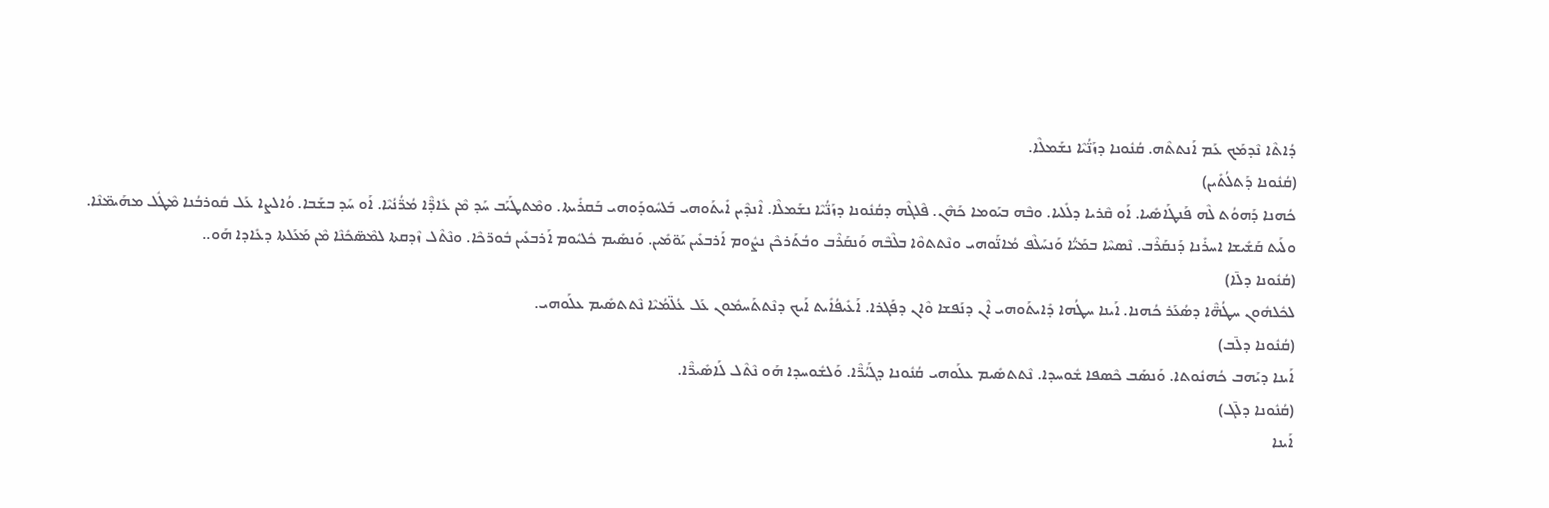ܕܳܐܬܶܐ ܢܶܕܡܰܟ ܥܰܡ ܐܰܢܬܬܶܗ. ܩܳܢܽܘܢܐ ܕܙܰܢ̈ܳܝܶܐ ܢܫܰܡܠܶܐ.
(ܩܳܢܽܘܢܐ ܕܰܬܠܳܬܺܝܢ)
ܟܳܗܢܐ ܕܰܗܘܳܬ ܠܶܗ ܦܰܢܛܰܐܣܺܝܐ. ܐܰܘ ܩܶܪܝܐ ܕܠܺܠܝܐ. ܘܒܶܗ ܒܝܰܘܡܐ ܟܰܗܶܢ. ܦܶܠܓܶܗ ܕܩܳܢܽܘܢܐ ܕܙܰܢ̈ܳܝܶܐ ܢܫܰܡܠܶܐ. ܐܶܢܕܶܝܢ ܐܺܝܬܰܘܗܝ ܒܰܠܚܽܘܕܰܘܗܝ ܒܰܩܪܺܝܬܐ. ܘܡܶܬܛܰܝܰܒ ܚܰܕ ܡܶܢ ܥܺܐܕ̈ܶܐ ܡܳܪ̈ܳܢܳܝܶܐ. ܐܰܘ ܚܰܕ ܒܫܰܒܐ. ܘܳܐܠܨܐ ܥܰܠ ܩܽܘܪܒܳܢܐ ܡܶܛܽܠ ܡܗܰܝܡ̈ܢܶܐ. ܘܠܰܝܬ ܩܰܫܺܝܫܐ ܐܚܪܺܢܐ ܕܰܢܩܰܪܶܒ. ܢܶܣܚܶܐ ܒܡܰܝ̈ܳܐ ܘܰܢܚܰܠܶܦ ܡܳܐܢ̈ܰܘܗܝ ܘܢܶܬܬܘܶܐ ܒܠܶܒܶܗ ܘܰܢܩܰܪܶܒ ܘܒܳܬܰܪܟܶܢ ܢܨܽܘܡ ܐܰܪܒܥܺܝܢ ܝܰܘ̈ܡܺܝܢ. ܘܰܢܣܺܝܡ ܟܽܠܝܽܘܡ ܐܰܪܒܥܺܝܢ ܒܽܘܪ̈ܟܶܐ. ܘܢܶܬܶܠ ܙܶܕܩܬܐ ܠܡܶܣ̈ܟܺܢܶܐ ܡܶܢ ܡܰܥܰܠܬܐ ܕܥܺܐܕܐ ܗܰܘ..
(ܩܳܢܽܘܢܐ ܕܠ̄ܐ)
ܠܟܽܠܗܽܘܢ ܚܛܳܗ̈ܶܐ ܕܣܳܥܰܪ ܟܳܗܢܐ. ܐܰܝܢܐ ܚܛܳܗܐ ܕܺܐܝܬܰܘܗܝ ܐܶܢ ܕܢܰܦܫܐ ܘܶܐܢ ܕܦܰܓܪܐ. ܐܰܥܺܝܦܳܐܺܝܬ ܐܰܝܟ ܕܢܶܬܬܰܚܡܽܘܢ ܥܰܠ ܥܳܠ̈ܡܳܝܶܐ ܢܶܬܬܣܺܝܡ ܥܠܰܘܗܝ.
(ܩܳܢܽܘܢܐ ܕܠ̄ܒ)
ܐܰܝܢܐ ܕܝܰܗܒ ܟܳܗܢܽܘܬܐ. ܘܰܢܣܰܒ ܟܶܣܦܐ ܫܽܘܚܕܐ. ܢܶܬܬܣܺܝܡ ܥܠܰܘܗܝ ܩܳܢܽܘܢܐ ܕܓܰܝܳܪ̈ܶܐ. ܘܰܠܫܽܘܚܕܐ ܗܰܘ ܢܶܬܶܠ ܠܰܐܣܺܝܪ̈ܶܐ.
(ܩܳܢܽܘܢܐ ܕܠ̄ܓ)
ܐܰܝܢܐ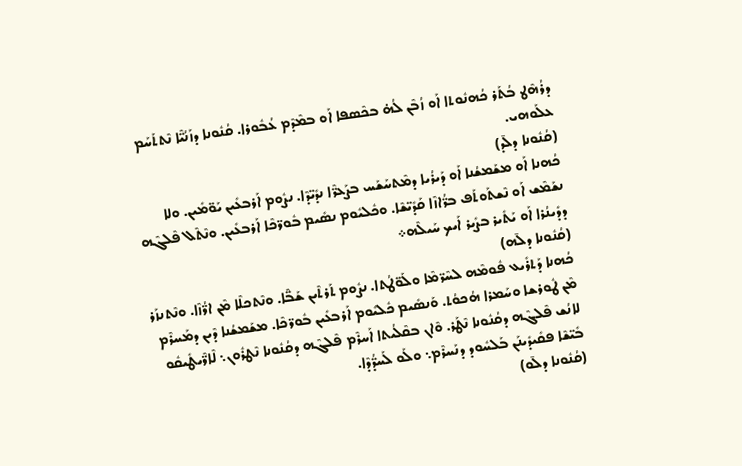ܕܪܳܗܶܛ ܒܳܬܰܪ ܟܳܗܢܽܘܬܐ ܐܰܘ ܙܳܒܶܢ ܠܳܗ̇ ܒܟܶܣܦܐ ܐܰܘ ܒܡܶܕܶܡ ܥܳܒܽܘܪܐ. ܩܳܢܽܘܢܐ ܕܙܰܢܳܝ̈ܶܐ ܢܶܬܬܰܚܰܡ ܥܠܰܘܗܝ.
(ܩܳܢܽܘܢܐ ܕܠ̄ܕ)
ܟܳܗܢܐ ܐܰܘ ܡܫܰܡܫܳܢܐ ܐܰܘ ܕܰܝܪܳܝܐ ܕܡܶܬܚܰܫܰܚ ܒܨܰܥܪ̈ܶܐ ܢܕܺܝ̈ܕܶܐ. ܢܨܽܘܡ ܐܰܪܒܥܺܝܢ ܝܰܘ̈ܡܺܝܢ. ܘܠܐ ܢܫܰܡܶܫ ܐܰܘ ܢܶܫܬܰܘܬܰܦ ܒܪ̈ܳܐܙܶܐ ܩܰܕܺܝ̈ܫܶܐ. ܘܟܽܠܝܽܘܡ ܢܣܺܝܡ ܒܽܘܪ̈ܟܶܐ ܐܰܪܒܥܺܝܢ. ܘܢܶܬܶܠ ܦܶܠܓܶܗ ܕܕܺܝܢܳܪܐ ܐܰܘ ܝܰܬܺܝܪ ܒܨܺܝܪ ܐܰܝܟ ܚܰܝܠܶܗ܀
(ܩܳܢܽܘܢܐ ܕܠ̄ܗ)
ܟܳܗܢܐ ܕܰܬܪܺܝܥ ܦܽܘܡܶܗ ܠܚܶܪ̈ܡܶܐ ܘܠܰܘ̈ܛܳܬܐ. ܢܨܽܘܡ ܬܰܪܬܶܝܢ ܫܰܒ̈ܶܐ. ܘܢܶܬܟܠܶܐ ܡܶܢ ܐܪ̈ܳܙܶܐ. ܘܢܶܬܢܙܰܪ ܡܶܢ ܛܽܘܪܫܐ ܘܚܰܡܪܐ ܗܳܟܘܳܬ. ܘܰܢܣܺܝܡ ܟܽܠܝܽܘܡ ܐܰܪܒܥܺܝܢ ܒܽܘܪ̈ܟܶܐ. ܡܫܰܡܫܳܢܐ ܕܶܝܢ ܕܡܰܚܪܶܡ ܠܐܢܳܫ ܦܶܠܓܶܗ ܕܩܳܢܽܘܢܐ ܢܶܛܰܪ. ܘܶܐܢ ܒܩܶܠܳܝܬܐ ܐܰܚܪܶܡ ܦܶܠܓܶܗ ܕܩܳܢܽܘܢܐ ܢܶܛܪܽܘܢ܆ ܠܶܐܪ̈ܶܝܛܺܝܩܽܘ ܒܺܝ̈ܫܶܐ ܦܩܺܝܕܺܝܢܰܢ ܒܰܠܚܽܘܕ ܕܢܰܚܪܶܡ܆ ܘܠܰܘ ܠܰܚܕ̈ܳܕܶܐ.
(ܩܳܢܽܘܢܐ ܕܠ̄ܘ)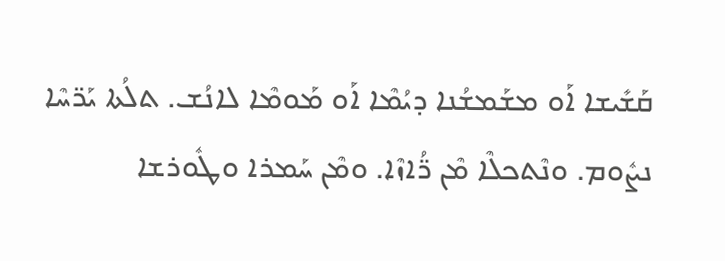ܩܰܫܺܝܫܐ ܐܰܘ ܡܫܰܡܫܳܢܐ ܕܝܳܡܶܐ ܐܰܘ ܡܰܘܡܶܐ ܠܐܢܳܫ. ܬܠܳܬܐ ܝܰܪ̈ܚܶܐ ܢܨܽܘܡ. ܘܢܶܬܟܠܶܐ ܡܶܢ ܪ̈ܳܐܙܶܐ. ܘܡܶܢ ܚܰܡܪܐ ܘܛܽܘܪܫܐ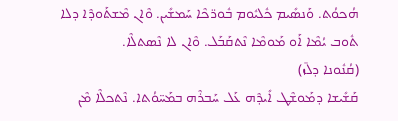ܗܳܟܘܳܬ. ܘܰܢܣܺܝܡ ܟܽܠܝܽܘܡ ܒܽܘܪ̈ܟܶܐ ܚܰܡܫܺܝܢ. ܘܶܐܢ ܡܶܫܬܰܘܕܶܐ ܕܠܐ ܬܽܘܒ ܝܳܡܶܐ ܐܰܘ ܡܰܘܡܶܐ ܢܶܬܩܰܒܰܠ. ܘܶܐܢ ܠܐ ܢܶܣܬܠܶܐ.
(ܩܳܢܽܘܢܐ ܕܠ̄ܙ)
ܩܰܫܺܝܫܐ ܕܡܰܘܫܶܛ ܐܺܝܕܶܗ ܥܰܠ ܚܰܒܪܶܗ ܒܡܰܚ̈ܘܳܬܐ. ܢܶܬܟܠܶܐ ܡܶܢ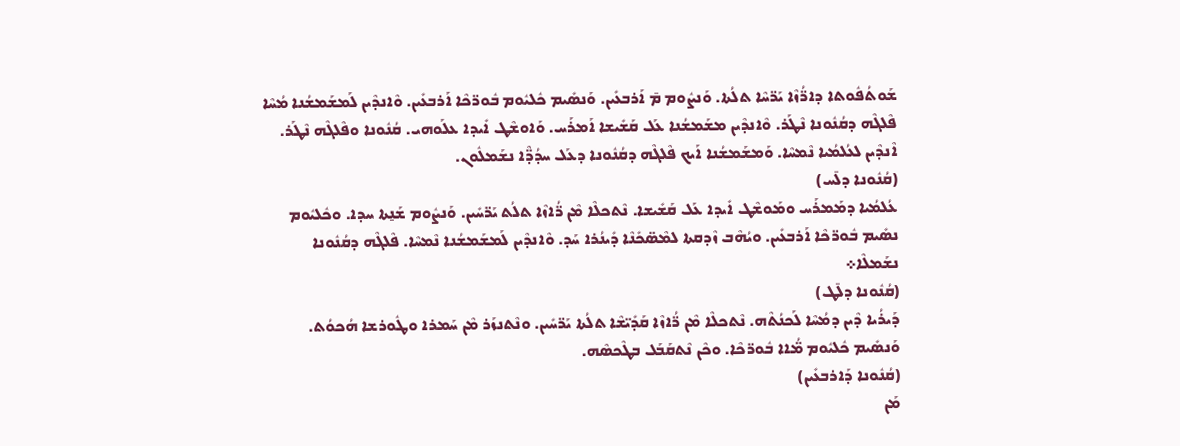ܫܰܘܬܳܦܽܘܬܐ ܕܐܪ̈ܳܙܶܐ ܝܰܪ̈ܚܶܐ ܬܠܳܬܐ. ܘܰܢܨܽܘܡ ܡ̄ ܐܰܪܒܥܺܝܢ. ܘܰܢܣܺܝܡ ܟܽܠܝܽܘܡ ܒܽܘܪ̈ܟܶܐ ܐܰܪܒܥܺܝܢ. ܘܶܐܢܕܶܝܢ ܠܰܡܫܰܡܫܳܢܐ ܡܳܚܶܐ ܦܶܠܓܶܗ ܕܩܳܢܽܘܢܐ ܢܶܛܰܪ. ܘܶܐܢܕܶܝܢ ܡܫܰܡܫܳܢܐ ܥܰܠ ܩܰܫܺܝܫܐ ܐܰܡܪܰܚ. ܘܰܐܘܫܶܛ ܐܺܝܕܐ ܥܠܰܘܗܝ. ܩܳܢܽܘܢܐ ܘܦܶܠܓܶܗ ܢܶܛܰܪ. ܐܶܢܕܶܝܢ ܠܥܳܠܡܳܝܐ ܢܶܡܚܶܐ. ܘܰܡܫܰܡܫܳܢܐ ܐܰܝܟ ܦܶܠܓܶܗ ܕܩܳܢܽܘܢܐ ܕܥܰܠ ܚܕܳܕ̈ܶܐ ܢܫܰܡܠܽܘܢ.
(ܩܳܢܽܘܢܐ ܕܠ̄ܚ)
ܥܳܠܡܳܝܐ ܕܡܰܡܪܰܚ ܘܡܰܘܫܶܛ ܐܺܝܕܐ ܥܰܠ ܩܰܫܺܝܫܐ. ܢܶܬܟܠܶܐ ܡܶܢ ܪ̈ܳܐܙܶܐ ܬܠܳܬ ܝܰܪ̈ܚܺܝܢ. ܘܰܢܨܽܘܡ ܫܰܢ̱ܬܐ ܚܕܐ. ܘܟܽܠܝܽܘܡ ܢܣܺܝܡ ܒܽܘܪ̈ܟܶܐ ܐܰܪܒܥܺܝܢ. ܘܝܳܗܶܒ ܙܶܕܩܬܐ ܠܡܶܣ̈ܟܺܢܶܐ ܕܺܝܢܳܪܐ ܚܰܕ. ܘܶܐܢܕܶܝܢ ܠܰܡܫܰܡܫܳܢܐ ܢܶܡܚܶܐ. ܦܶܠܓܶܗ ܕܩܳܢܽܘܢܐ ܢܫܰܡܠܶܐ܀
(ܩܳܢܽܘܢܐ ܕܠ̄ܛ)
ܕܰܝܪܳܝܐ ܕܶܝܢ ܕܡܳܚܶܐ ܠܰܟܢܳܬܶܗ. ܢܶܬܟܠܶܐ ܡܶܢ ܪ̈ܳܐܙܶܐ ܩܰܕܺܝ̈ܫܶܐ ܬܠܳܬܐ ܝܰܪ̈ܚܺܝܢ. ܘܢܶܬܢܙܰܪ ܡܶܢ ܚܰܡܪܐ ܘܛܽܘܪܫܐ ܗܳܟܘܳܬ. ܘܰܢܣܺܝܡ ܟܽܠܝܽܘܡ ܡ̈ܳܐܐ ܒܽܘܪ̈ܟܶܐ. ܘܟܶܢ ܢܶܬܩܰܒܰܠ ܒܛܶܟܣܶܗ.
(ܩܳܢܽܘܢܐ ܕܰܐܪܒܥܺܝܢ)
ܡܰܢ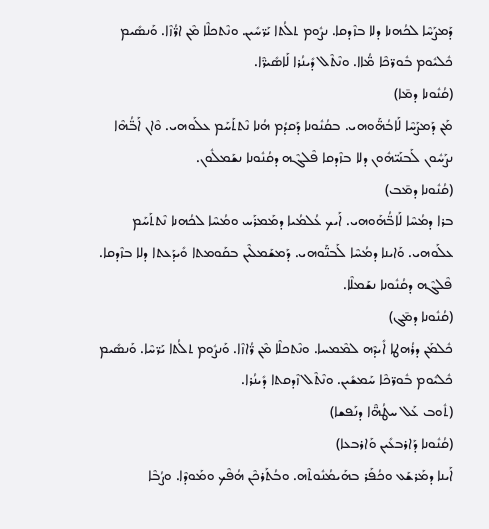ܕܰܡܨܰܚܶܐ ܠܟܳܗܢܐ ܕܠܐ ܒܙܶܕܩܐ. ܢܨܽܘܡ ܬܠܳܬܐ ܝܰܪ̈ܚܺܝܢ. ܘܢܶܬܟܠܶܐ ܡܶܢ ܐܪ̈ܳܙܶܐ. ܘܰܢܣܺܝܡ ܟܽܠܝܽܘܡ ܒܽܘܪ̈ܟܶܐ ܡ̈ܳܐܐ. ܘܢܶܬܶܠ ܕܺܝܢܳܪܐ ܠܰܐܣܺܝܪ̈ܶܐ.
(ܩܳܢܽܘܢܐ ܕܡ̄ܐ)
ܡܰܢ ܕܰܡܨܰܚܶܐ ܠܰܐܒܳܗ̈ܰܘܗܝ. ܒܩܳܢܽܘܢܐ ܕܰܩܕܳܡ ܗܳܢܐ ܢܶܬܬܰܚܰܡ ܥܠܰܘܗܝ. ܘܶܐܢ ܐܰܒ̈ܳܗܶܐ ܢܨܰܚܽܘܢ ܠܰܒܢܰܝ̈ܗܽܘܢ ܕܠܐ ܒܙܶܕܩܐ ܦܶܠܓܶܗ ܕܩܳܢܽܘܢܐ ܢܫܰܡܠܽܘܢ.
(ܩܳܢܽܘܢܐ ܕܡ̄ܒ)
ܒܪܐ ܕܡܳܚܶܐ ܠܰܐܒ̈ܳܗܰܘܗܝ. ܐܰܝܟ ܥܳܠܡܳܝܐ ܕܡܰܡܪܰܚ ܘܡܳܚܶܐ ܠܟܳܗܢܐ ܢܶܬܬܰܚܰܡ ܥܠܰܘܗܝ. ܘܰܐܝܢܐ ܕܡܳܚܶܐ ܠܰܒܢ̈ܰܘܗܝ. ܕܰܡܫܰܡܠܶܝܢ ܒܩܰܘܡܬܐ ܘܺܝܕܰܥܬܐ ܕܠܐ ܒܙܶܕܩܐ. ܦܶܠܓܶܗ ܕܩܳܢܽܘܢܐ ܢܫܰܡܠܶܐ.
(ܩܳܢܽܘܢܐ ܕܡ̄ܓ)
ܟܽܠܡܰܢ ܕܪܳܗܛܐ ܐܺܝܕܶܗ ܠܡܶܡܚܐ. ܘܢܶܬܟܠܶܐ ܡܶܢ ܪ̈ܳܐܙܶܐ. ܘܰܢܨܽܘܡ ܬܠܳܬܐ ܝܰܪ̈ܚܶܐ. ܘܰܢܣܺܝܡ ܟܽܠܝܽܘܡ ܒܽܘܪ̈ܟܶܐ ܚܰܡܫܺܝܢ. ܘܢܶܬܶܠ ܙܶܕܩܬܐ ܕܺܝܢܳܪܐ.
(ܬܽܘܒ ܥܰܠ ܚܛܳܗ̈ܶܐ ܕܢܰܦܫܐ)
(ܩܳܢܽܘܢܐ ܕܰܐܪܒܥܺܝܢ ܘܰܐܪܒܥܐ)
ܐܰܝܢܐ ܕܡܰܪܫܰܥ ܘܟܳܦܰܪ ܒܗܰܝܡܳܢܽܘܬܶܗ. ܘܒܳܬܰܪܟܶܢ ܗܳܦܶܟ ܘܡܰܘܕܶܐ. ܘܨܳܒܶܐ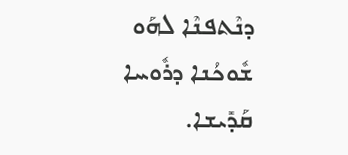ܕܢܶܬܦܢܶܐ ܠܗܰܘ ܫܽܘܟܳܢܐ ܕܪܽܘܚܐ ܩܰܕܺܝܫܐ.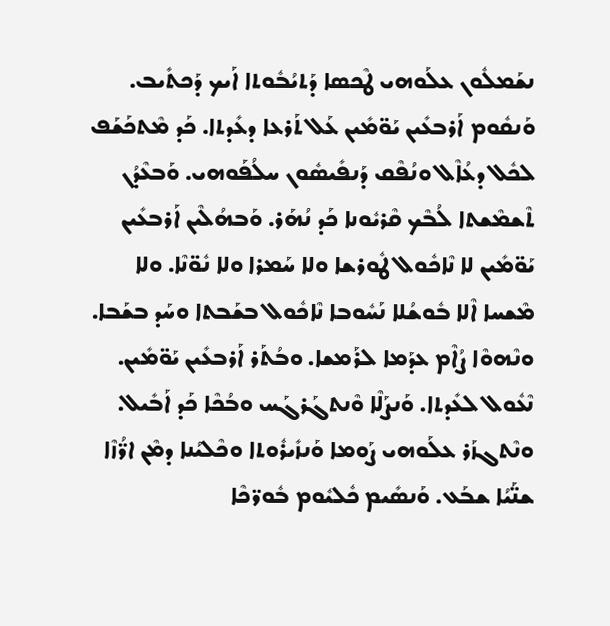ܢܫܰܡܠܽܘܢ ܥܠܰܘܗܝ ܛܶܟܣܐ ܕܰܬܝܳܒܽܘܬܐ ܐܰܝܟ ܕܰܟܬܺܝܒ. ܘܰܢܩܽܘܡ ܐܰܪܒܥܺܝܢ ܝܰܘ̈ܡܺܝܢ ܥܰܠ ܬܰܪܥܐ ܕܥܺܕܬܐ. ܟܰܕ ܡܶܬܟܰܫܰܦ ܠܟܽܠ ܕܥܳܐܶܠ ܘܢܳܦܶܩ ܕܰܢܦܺܝܣܽܘܢ ܚܠܳܦܰܘܗܝ. ܘܰܒܥܶܕܳܢ ܬܶܫܡܶܫܬܐ ܠܳܒܶܟ ܩܶܪܝܽܘܢܐ ܟܰܕ ܢܳܗܰܪ. ܘܰܒܗܳܠܶܝܢ ܐܰܪܒܥܺܝܢ ܝܰܘ̈ܡܺܝܢ ܠܐ ܢܶܐܟܽܘܠ ܛܽܘܪܫܐ ܘܠܐ ܚܰܡܪܐ ܘܠܐ ܢܽܘ̈ܢܶܐ. ܘܠܐ ܡܶܫܚܐ ܐܶܠܐ ܒܽܘܫܳܠܐ ܢܰܚܽܘܒܐ ܢܶܐܟܽܘܠ ܒܫܰܒܬܐ ܘܚܰܕ ܒܫܰܒܐ. ܘܢܶܗܘܶܐ ܨܳܐܶܡ ܥܕܰܡܐ ܠܪܰܡܫܐ. ܘܒܳܬܰܪ ܐܰܪܒܥܺܝܢ ܝܰܘ̈ܡܺܝܢ. ܢܶܥܽܘܠ ܠܥܺܕܬܐ. ܘܰܢܨܰܠܶܐ ܘܶܢܬܓܰܪܓܰܚ ܘܒܳܟܶܐ ܟܰܕ ܐܰܒܺܝܠ. ܘܢܶܬܓܙܰܪ ܥܠܰܘܗܝ ܨܰܘܡܐ ܘܰܢܙܺܝܪܽܘܬܐ ܘܟܶܠܝܳܢܐ ܕܡܶܢ ܐܪ̈ܳܙܶܐ ܫܢ̈ܰܝܳܐ ܫܒܰܥ. ܘܰܢܣܺܝܡ ܟܽܠܝܽܘܡ ܒܽܘܪ̈ܟܶܐ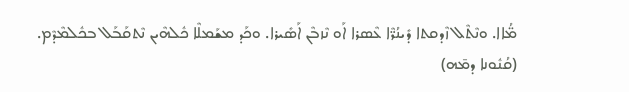ܡ̈ܳܐܐ. ܘܢܶܬܶܠ ܙܶܕܩܬܐ ܕܺܝܢܳܪ̈ܶܐ ܥܶܣܪܐ ܐܰܘ ܢܶܙܒܶܢ ܐܰܣܺܝܪܐ. ܘܟܰܕ ܡܫܰܡܠܶܐ ܟܽܠܗܶܝܢ ܢܶܬܩܰܒܰܠ ܒܟܽܠܡܶܕܶܡ.
(ܩܳܢܽܘܢܐ ܕܡ̄ܗ)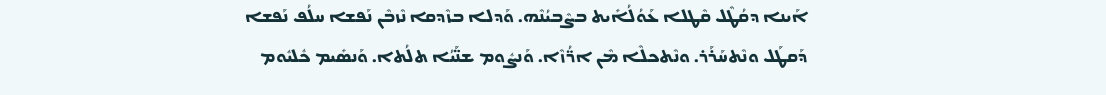ܐܰܝܢܐ ܕܩܳܛܶܠ ܩܶܛܠܐ ܥܰܘܳܠܳܐܺܝܬ ܒܨܶܒܝܳܢܶܗ. ܘܰܕܠܐ ܒܙܶܕܩܐ ܢܶܙܒܶܢ ܢܰܦܫܐ ܚܠܳܦ ܢܰܦܫܐ ܕܰܩܛܰܠ ܘܢܶܬܚܰܪܰܪ. ܘܢܶܬܟܠܶܐ ܡܶܢ ܐܪ̈ܳܙܶܐ. ܘܰܢܨܽܘܡ ܫܢ̈ܰܝܳܐ ܬܠܳܬܐ. ܘܰܢܣܺܝܡ ܟܽܠܝܽܘܡ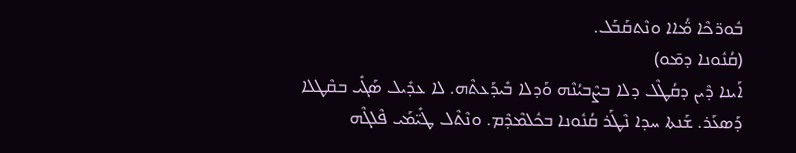ܒܽܘܪ̈ܟܶܐ ܡ̈ܳܐܐ ܘܢܶܬܩܰܒܰܠ.
(ܩܳܢܽܘܢܐ ܕܡ̄ܘ)
ܐܰܝܢܐ ܕܶܝܢ ܕܩܳܛܶܠ ܕܠܐ ܒܨܶܒܝܳܢܶܗ ܘܰܕܠܐ ܒܺܝܕܰܥܬܶܗ. ܠܐ ܥܕܺܝܠ ܣܰܓܺܝ ܒܩܶܛܠܐ ܕܰܣܥܰܪ. ܫܰܢܬܐ ܚܕܐ ܢܶܛܰܪ ܩܳܢܽܘܢܐ ܒܟܽܠܡܶܕܶܡ. ܘܢܶܬܶܠ ܛܺܝ̈ܡܰܝ ܦܶܠܓܶܗ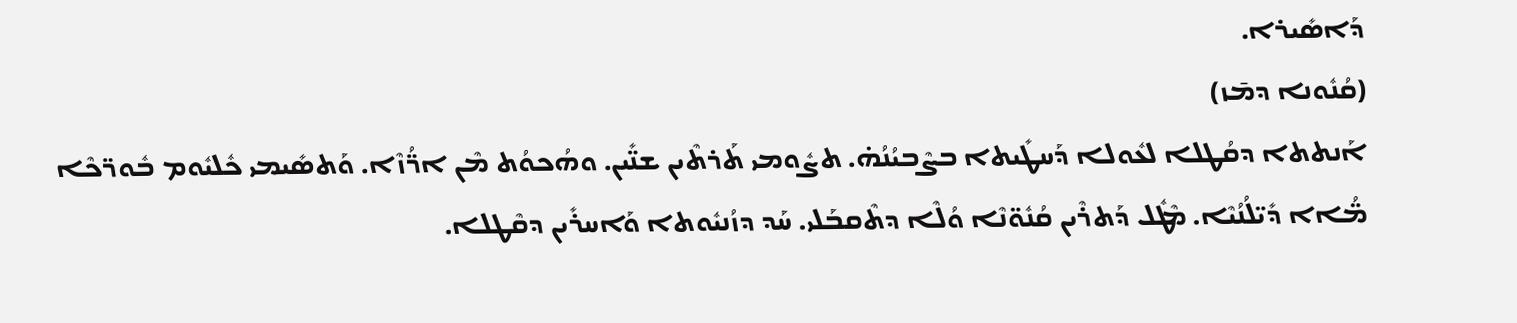ܕܰܐܣܺܝܪܐ.
(ܩܳܢܽܘܢܐ ܕܡ̄ܙ)
ܐܰܢܬܬܐ ܕܩܳܛܠܐ ܠܥܽܘܠܐ ܕܰܚܛܺܝܬܐ ܒܨܶܒܝܳܢܳܗ̇. ܬܨܽܘܡܝ ܬܰܪܬܶܝܢ ܫܢ̈ܺܝܢ. ܘܗܳܟܘܳܬ ܡܶܢ ܐܪ̈ܳܙܶܐ. ܘܰܬܣܺܝܡܝ ܟܽܠܝܽܘܡ ܒܽܘܪ̈ܟܶܐ ܡ̈ܳܐܐ ܕܺܝ̈ܠܳܢܳܝܶܐ. ܡܶܛܽܠ ܕܰܬܪܶܝܢ ܩܳܢܽܘ̈ܢܶܐ ܘܳܠܶܐ ܕܬܶܩܒܰܠܝ. ܚܰܕ ܕܙܳܢܝܽܘܬܐ ܘܰܐܚܪܺܝܢ ܕܩܶܛܠܐ.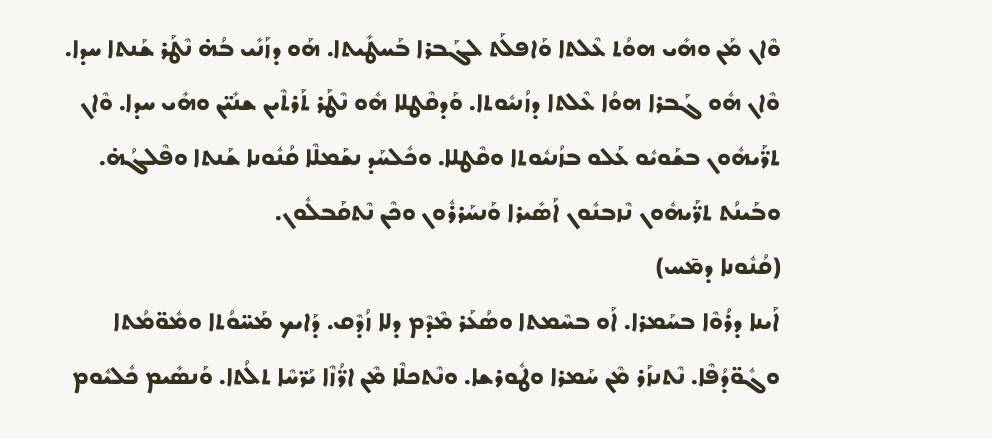ܘܶܐܢ ܡܰܢ ܘܗܺܝ ܗܘܳܬ ܥܶܠܬܐ ܘܰܐܦܠܰܬ ܠܓܰܒܪܐ ܒܰܚܛܺܝܬܐ. ܗܰܘ ܕܙܰܢܺܝ ܒܳܗ̇ ܢܶܛܰܪ ܫܰܢܬܐ ܚܕܐ. ܘܶܐܢ ܗܽܘ ܓܰܒܪܐ ܗܘܳܐ ܥܶܠܬܐ ܕܙܳܢܝܽܘܬܐ. ܘܰܕܩܶܛܠܐ ܗܽܘ ܢܶܛܰܪ ܬܰܪܬܶܝܢ ܫܢܺܝ̈ܢ ܘܗܺܝ ܚܕܐ. ܘܶܐܢ ܬܪ̈ܰܝܗܽܘܢ ܒܫܰܘܝܽܘ ܥܰܠܘ ܒܙܳܢܝܽܘܬܐ ܘܩܶܛܠܐ. ܘܟܽܠܚܰܕ ܢܫܰܡܠܶܐ ܩܳܢܽܘܢܐ ܫܰܢܬܐ ܘܦܶܠܓܳܗ̇. ܘܒܰܝܢܳܬ ܬܪ̈ܰܝܗܽܘܢ ܢܶܙܒܢܽܘܢ ܐܰܣܺܝܪܐ ܘܰܢܚܰܪܪܽܘܢ ܘܟܶܢ ܢܶܬܩܰܒܠܽܘܢ.
(ܩܳܢܽܘܢܐ ܕܡ̄ܚ)
ܐܰܝܢܐ ܕܪܳܘܶܐ ܒܚܰܡܪܐ. ܐܰܘ ܒܚܶܡܬܐ ܘܣܳܥܰܪ ܡܶܕܶܡ ܕܠܐ ܙܳܕܶܩ. ܕܰܐܝܟ ܡܰܚ̈ܘܳܬܐ ܘܡܽܘ̈ܡܳܬܐ ܘܓܽܘ̈ܕܳܦܶܐ. ܢܶܬܢܙܰܪ ܡܶܢ ܚܰܡܪܐ ܘܛܽܘܪܫܐ. ܘܢܶܬܟܠܶܐ ܡܶܢ ܐܪ̈ܳܙܶܐ ܝܰܪ̈ܚܶܐ ܬܠܳܬܐ. ܘܰܢܣܺܝܡ ܟܽܠܝܽܘܡ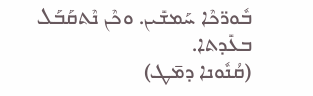ܒܽܘܪ̈ܟܶܐ ܚܰܡܫܺܝܢ. ܘܟܶܢ ܢܶܬܩܰܒܰܠ ܒܥܺܕܬܐ.
(ܩܳܢܽܘܢܐ ܕܡ̄ܛ)